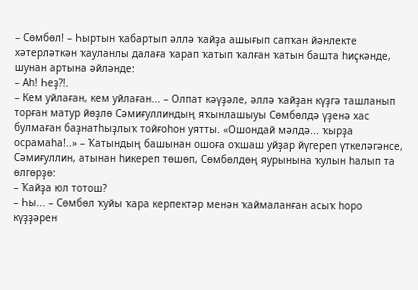– Сөмбөл! – Һыртын ҡабартып әллә ҡайҙа ашығып сапҡан йәнлекте хәтерләткән ҡауланлы далаға ҡарап ҡатып ҡалған ҡатын башта һиҫкәнде, шунан артына әйләнде:
– Аһ! Һеҙ?!.
– Кем уйлаған, кем уйлаған... – Олпат кәүҙәле, әллә ҡайҙан күҙгә ташланып торған матур йөҙлө Сәмиғуллиндың яҡынлашыуы Сөмбөлдә үҙенә хас булмаған баҙнатһыҙлыҡ тойғоһон уятты. «Ошондай мәлдә... ҡырҙа осрамаһа!..» – Ҡатындың башынан ошоға оҡшаш уйҙар йүгереп үткеләгәнсе, Сәмиғуллин, атынан һикереп төшөп, Сөмбөлдөң яурынына ҡулын һалып та өлгөрҙө:
– Ҡайҙа юл тотош?
– Һы... – Сөмбөл ҡуйы ҡара керпектәр менән ҡаймаланған асыҡ һоро күҙҙәрен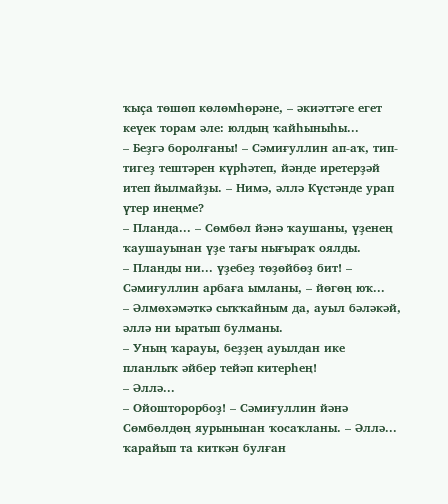ҡыҫа төшөп көлөмһөрәне, – әкиәттәге егет кеүек торам әле: юлдың ҡайһыныһы...
– Беҙгә боролғаны! – Сәмиғуллин ап-аҡ, тип-тигеҙ тештәрен күрһәтеп, йәнде иретерҙәй итеп йылмайҙы. – Нимә, әллә Күстәнде урап үтер инеңме?
– Планда... – Сөмбөл йәнә ҡаушаны, үҙенең ҡаушауынан үҙе тағы нығыраҡ оялды.
– Планды ни... үҙебеҙ төҙөйбөҙ бит! – Сәмиғуллин арбаға ымланы, – йөгөң юҡ...
– Әлмөхәмәткә сыҡҡайным да, ауыл бәләкәй, әллә ни ыратып булманы.
– Уның ҡарауы, беҙҙең ауылдан ике планлыҡ әйбер тейәп китерһең!
– Әллә...
– Ойошторорбоҙ! – Сәмиғуллин йәнә Сөмбөлдөң яурынынан ҡосаҡланы. – Әллә... ҡарайып та киткән булған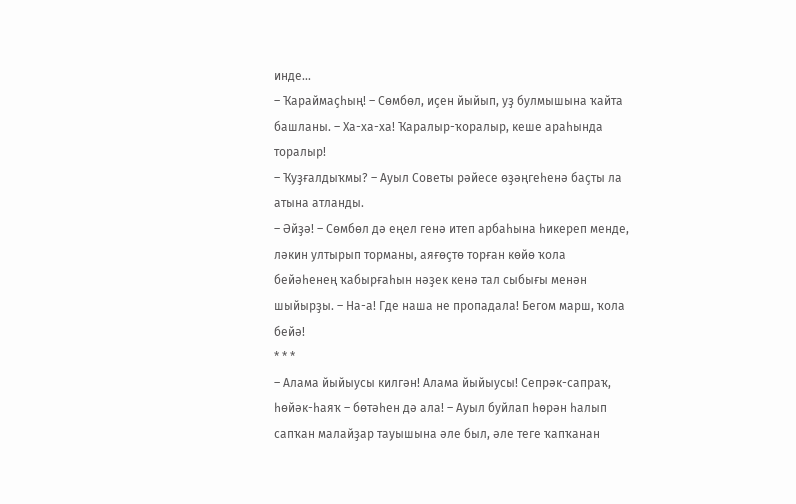инде...
– Ҡараймаҫһың! – Сөмбөл, иҫен йыйып, уҙ булмышына ҡайта башланы. – Ха-ха-ха! Ҡаралыр-ҡоралыр, кеше араһында торалыр!
– Ҡуҙғалдыҡмы? – Ауыл Советы рәйесе өҙәңгеһенә баҫты ла атына атланды.
– Әйҙә! – Сөмбөл дә еңел генә итеп арбаһына һикереп менде, ләкин ултырып торманы, аяғөҫтө торған көйө ҡола бейәһенең ҡабырғаһын нәҙек кенә тал сыбығы менән шыйырҙы. – На-а! Где наша не пропадала! Бегом марш, ҡола бейә!
* * *
– Алама йыйыусы килгән! Алама йыйыусы! Сепрәк-сапраҡ, һөйәк-һаяҡ – бөтәһен дә ала! – Ауыл буйлап һөрән һалып сапҡан малайҙар тауышына әле был, әле теге ҡапҡанан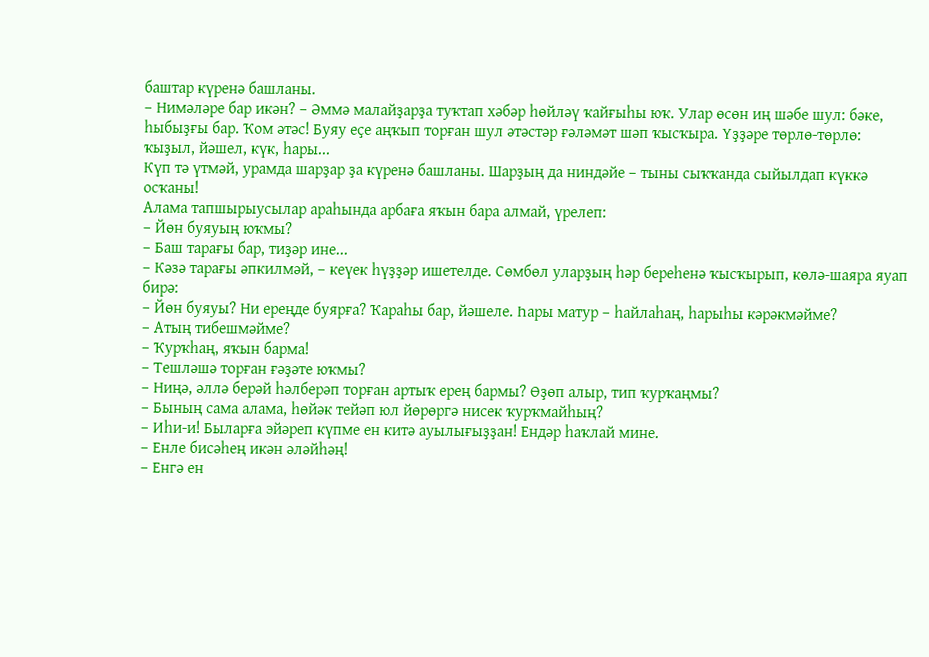баштар күренә башланы.
– Нимәләре бар икән? – Әммә малайҙарҙа туҡтап хәбәр һөйләү ҡайғыһы юҡ. Улар өсөн иң шәбе шул: бәке, һыбыҙғы бар. Ҡом әтәс! Буяу еҫе аңҡып торған шул әтәстәр ғәләмәт шәп ҡысҡыра. Үҙҙәре төрлө-төрлө: ҡыҙыл, йәшел, күк, һары...
Күп тә үтмәй, урамда шарҙар ҙа күренә башланы. Шарҙың да ниндәйе – тыны сыҡҡанда сыйылдап күккә осҡаны!
Алама тапшырыусылар араһында арбаға яҡын бара алмай, үрелеп:
– Йөн буяуың юҡмы?
– Баш тарағы бар, тиҙәр ине...
– Кәзә тарағы әпкилмәй, – кеүек һүҙҙәр ишетелде. Сөмбөл уларҙың һәр береһенә ҡысҡырып, көлә-шаяра яуап бирә:
– Йөн буяуы? Ни ереңде буярға? Ҡараһы бар, йәшеле. Һары матур – һайлаһаң, һарыһы кәрәкмәйме?
– Атың тибешмәйме?
– Ҡурҡһаң, яҡын барма!
– Тешләшә торған ғәҙәте юҡмы?
– Ниңә, әллә берәй һәлберәп торған артыҡ ерең бармы? Өҙөп алыр, тип ҡурҡаңмы?
– Бының сама алама, һөйәк тейәп юл йөрөргә нисек ҡурҡмайһың?
– Иһи-и! Быларға эйәреп күпме ен китә ауылығыҙҙан! Ендәр һаҡлай мине.
– Енле бисәһең икән әләйһәң!
– Енгә ен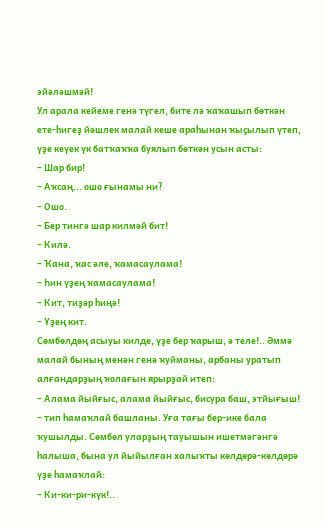эйәләшмәй!
Ул арала кейеме генә түгел, бите лә ҡаҡашып бөткән ете-һигеҙ йәшлек малай кеше араһынан ҡыҫылып үтеп, үҙе кеүек үк батҡаҡҡа буялып бөткән усын асты:
– Шар бир!
– Аҡсаң... ошо ғынамы ни?
– Ошо.
– Бер тингә шар килмәй бит!
– Килә.
– Ҡана, ҡас әле, ҡамасаулама!
– Һин үҙең ҡамасаулама!
– Кит, тиҙәр һиңә!
– Үҙең кит.
Сөмбөлдөң асыуы килде, үҙе бер ҡарыш, ә теле!.. Әммә малай бының менән генә ҡуйманы, арбаны уратып алғандарҙың ҡолағын ярырҙай итеп:
– Алама йыйғыс, алама йыйғыс, бисура баш, этйығыш! – тип һамаҡлай башланы. Уға тағы бер-ике бала ҡушылды. Сөмбөл уларҙың тауышын ишетмәгәнгә һалыша, бына ул йыйылған халыҡты көлдөрә-көлдөрә үҙе һамаҡлай:
– Ки-ки-ри-күк!..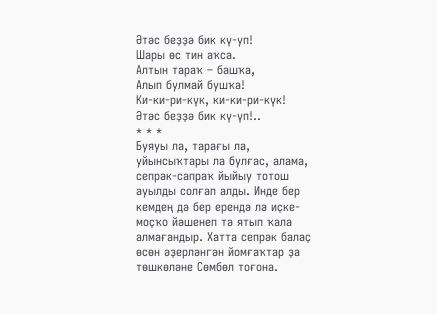Әтәс беҙҙә бик кү-уп!
Шары өс тин аҡса.
Алтын тараҡ – башҡа,
Алып булмай бушҡа!
Ки-ки-ри-күк, ки-ки-ри-күк!
Әтәс беҙҙә бик кү-үп!..
* * *
Буяуы ла, тарағы ла, уйынсыҡтары ла булғас, алама, сепрәк-сапраҡ йыйыу тотош ауылды солғап алды. Инде бер кемдең дә бер ерендә лә иҫке-моҫҡо йәшенеп тә ятып ҡала алмағандыр. Хатта сепрәк балаҫ өсөн әҙерләнгән йомғаҡтар ҙа төшкөләне Сөмбөл тоғона.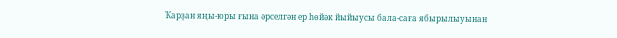Ҡарҙан яңы-юры ғына әрселгән ер һөйәк йыйыусы бала-саға ябырылыуынан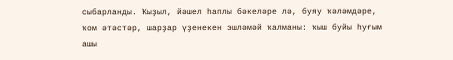сыбарланды. Ҡыҙыл, йәшел һаплы бәкеләре лә, буяу ҡәләмдәре, ҡом әтәстәр, шарҙар үҙенекен эшләмәй ҡалманы: ҡыш буйы һуғым ашы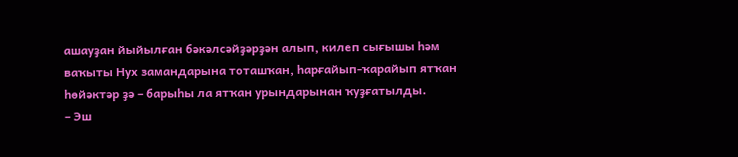ашауҙан йыйылған бәкәлсәйҙәрҙән алып, килеп сығышы һәм ваҡыты Нух замандарына тоташҡан, һарғайып-ҡарайып ятҡан һөйәктәр ҙә – барыһы ла ятҡан урындарынан ҡуҙғатылды.
– Эш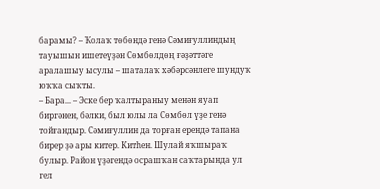барамы? – Ҡолаҡ төбөндә генә Сәмиғуллиндың тауышын ишетеүҙән Сөмбөлдөң ғәҙәттәге аралашыу ысулы – шаталаҡ хәбәрсәнлеге шундуҡ юҡҡа сыҡты.
– Бара... – Эске бер ҡалтыраныу менән яуап биргәнен, бәлки, был юлы ла Сөмбөл үҙе генә тойғандыр. Сәмиғуллин да торған ерендә тапана бирер ҙә ары китер. Китһен. Шулай яҡшыраҡ булыр. Район үҙәгендә осрашҡан саҡтарында ул гел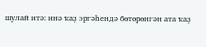шулай итә: инә ҡаҙ эргәһендә бөтөрөнгән ата ҡаҙ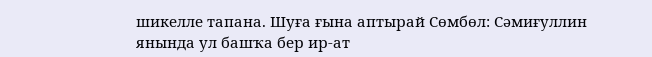шикелле тапана. Шуға ғына аптырай Сөмбөл: Сәмиғуллин янында ул башҡа бер ир-ат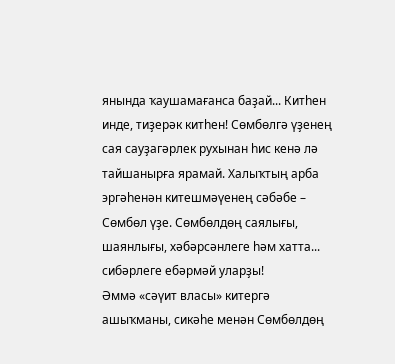янында ҡаушамағанса баҙай... Китһен инде, тиҙерәк китһен! Сөмбөлгә үҙенең сая сауҙагәрлек рухынан һис кенә лә тайшанырға ярамай. Халыҡтың арба эргәһенән китешмәүенең сәбәбе – Сөмбөл үҙе. Сөмбөлдөң саялығы, шаянлығы, хәбәрсәнлеге һәм хатта... сибәрлеге ебәрмәй уларҙы!
Әммә «сәүит власы» китергә ашыҡманы, сикәһе менән Сөмбөлдөң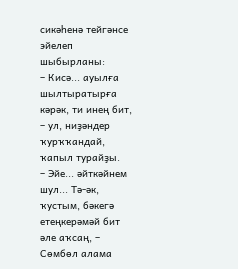сикәһенә тейгәнсе эйелеп шыбырланы:
– Кисә... ауылға шылтыратырға кәрәк, ти инең бит, – ул, ниҙәндер ҡурҡҡандай, ҡапыл турайҙы.
– Эйе... әйткәйнем шул... Тә-әк, ҡустым, бәкегә етеңкерәмәй бит әле аҡсаң, – Сөмбөл алама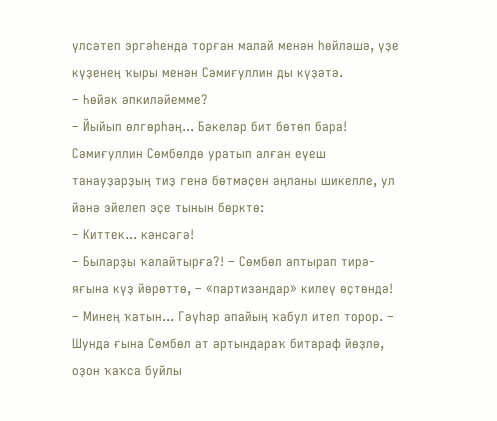үлсәтеп эргәһендә торған малай менән һөйләшә, үҙе күҙенең ҡыры менән Сәмиғуллин ды күҙәтә.
– Һөйәк әпкиләйемме?
– Йыйып өлгөрһәң... Бәкеләр бит бөтөп бара!
Сәмиғуллин Сөмбөлдө уратып алған еүеш танауҙарҙың тиҙ генә бөтмәҫен аңланы шикелле, ул йәнә эйелеп эҫе тынын бөрктө:
– Киттек... кәнсәгә!
– Быларҙы ҡалайтырға?! – Сөмбөл аптырап тирә-яғына күҙ йөрөттө, – «партизандар» килеү өҫтөндә!
– Минең ҡатын... Гәүһәр апайың ҡабул итеп торор. – Шунда ғына Сөмбөл ат артындараҡ битараф йөҙлө, оҙон ҡаҡса буйлы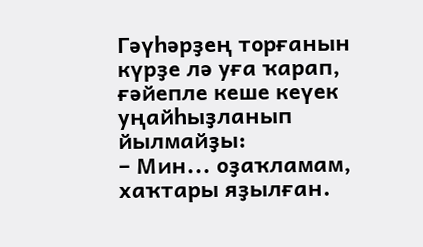Гәүһәрҙең торғанын күрҙе лә уға ҡарап, ғәйепле кеше кеүек уңайһыҙланып йылмайҙы:
– Мин... оҙаҡламам, хаҡтары яҙылған.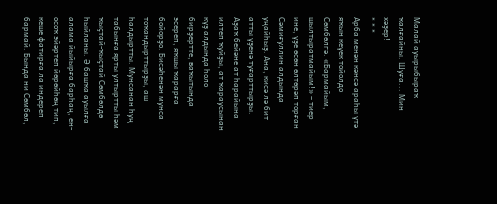Малай ауырыбыраҡ ҡалғайны. Шуға... Мин хәҙер!
* * *
Арба менән кәнсә араһы үтә яҡын кеүек тойолдо Сөмбөлгә. «Бармайым, шылтыратмайым!» – тиер ине, үҙе өсөн өлтөрәп торған Сәмиғуллин алдында уңайһыҙ. Ана, кисә лә бит атты үҙенә туғарттырҙы. Аҙаҡ бейәне ат һарайына илтеп ҡуйҙы, ат ҡараусынан күҙ алдында һоло бирҙертте, ваҡытында эсереп, яҡшы ҡарарға бойорҙо. Бисәһенән мунса тоҡандырттырҙы, аш һалдыртты. Мунсанан һуң табынға ярты ултыртты һәм ҡыҫтай-ҡыҫтай Сөмбөлдө һыйланы. Ә башҡа ауылға алама йыйырға барһаң, ен-осоҡ эйәртеп йөрөйһөң тип, кеше фатирға ла индереп бармай. Бында ни Сөмбөл,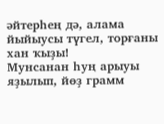әйтерһең дә, алама йыйыусы түгел, торғаны хан ҡыҙы!
Мунсанан һуң арыуы яҙылып, йөҙ грамм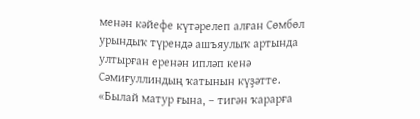менән кәйефе күтәрелеп алған Сөмбөл урындыҡ түрендә ашъяулыҡ артында ултырған еренән ипләп кенә Сәмиғуллиндың ҡатынын күҙәтте. «Былай матур ғына, – тигән ҡарарға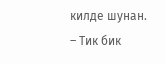килде шунан. – Тик бик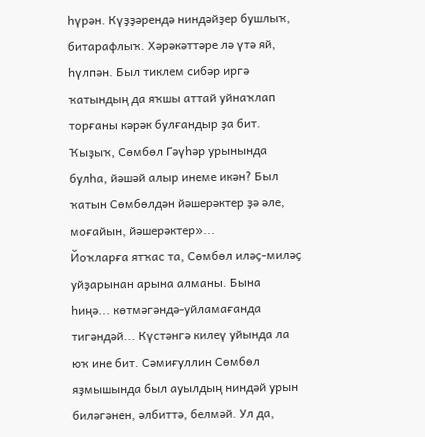һүрән. Күҙҙәрендә ниндәйҙер бушлыҡ, битарафлыҡ. Хәрәкәттәре лә үтә яй, һүлпән. Был тиклем сибәр иргә ҡатындың да яҡшы аттай уйнаҡлап торғаны кәрәк булғандыр ҙа бит. Ҡыҙыҡ, Сөмбөл Гәүһәр урынында булһа, йәшәй алыр инеме икән? Был ҡатын Сөмбөлдән йәшерәктер ҙә әле, моғайын, йәшерәктер»...
Йоҡларға ятҡас та, Сөмбөл иләҫ-миләҫ уйҙарынан арына алманы. Бына һиңә... көтмәгәндә-уйламағанда тигәндәй... Күстәнгә килеү уйында ла юҡ ине бит. Сәмиғуллин Сөмбөл яҙмышында был ауылдың ниндәй урын биләгәнен, әлбиттә, белмәй. Ул да,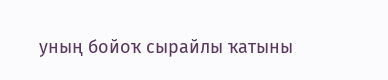уның бойоҡ сырайлы ҡатыны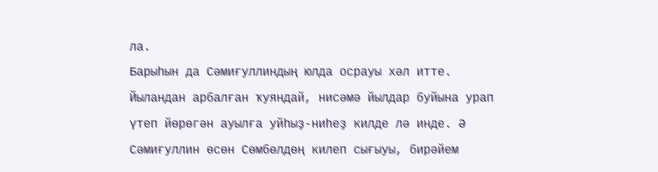ла.
Барыһын да Сәмиғуллиндың юлда осрауы хәл итте. Йыландан арбалған ҡуяндай, нисәмә йылдар буйына урап үтеп йөрөгән ауылға уйһыҙ-ниһеҙ килде лә инде. Ә Сәмиғуллин өсөн Сөмбөлдөң килеп сығыуы, бирәйем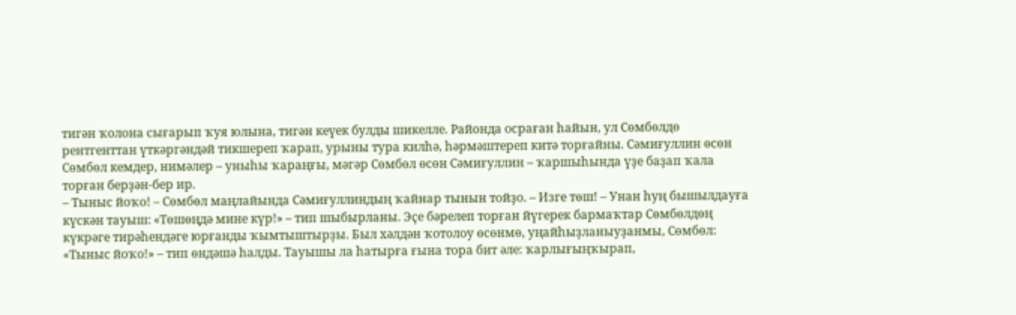тигән ҡолона сығарып ҡуя юлына, тигән кеүек булды шикелле. Районда осраған һайын, ул Сөмбөлдө рентгенттан үткәргәндәй тикшереп ҡарап, урыны тура килһә, һәрмәштереп китә торғайны. Сәмиғуллин өсөн Сөмбөл кемдер, нимәлер – уныһы ҡараңғы, мәгәр Сөмбөл өсөн Сәмиғуллин – ҡаршыһында үҙе баҙап ҡала торған берҙән-бер ир.
– Тыныс йоҡо! – Сөмбөл маңлайында Сәмиғуллиндың ҡайнар тынын тойҙо. – Изге төш! – Унан һуң бышылдауға күскән тауыш: «Төшөңдә мине күр!» – тип шыбырланы. Эҫе бәрелеп торған йүгерек бармаҡтар Сөмбөлдөң күкрәге тирәһендәге юрғанды ҡымтыштырҙы. Был хәлдән ҡотолоу өсөнмө, уңайһыҙланыуҙанмы, Сөмбөл: «Тыныс йоҡо!» – тип өндәшә һалды. Тауышы ла һатырға ғына тора бит әле: ҡарлығыңҡырап,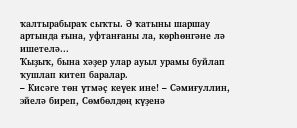ҡалтырабыраҡ сыҡты. Ә ҡатыны шаршау артында ғына, уфтанғаны ла, көрһөнгәне лә ишетелә...
Ҡыҙыҡ, бына хәҙер улар ауыл урамы буйлап ҡушлап китеп баралар.
– Кисәге төн үтмәҫ кеүек ине! – Сәмиғуллин, эйелә биреп, Сөмбөлдөң күҙенә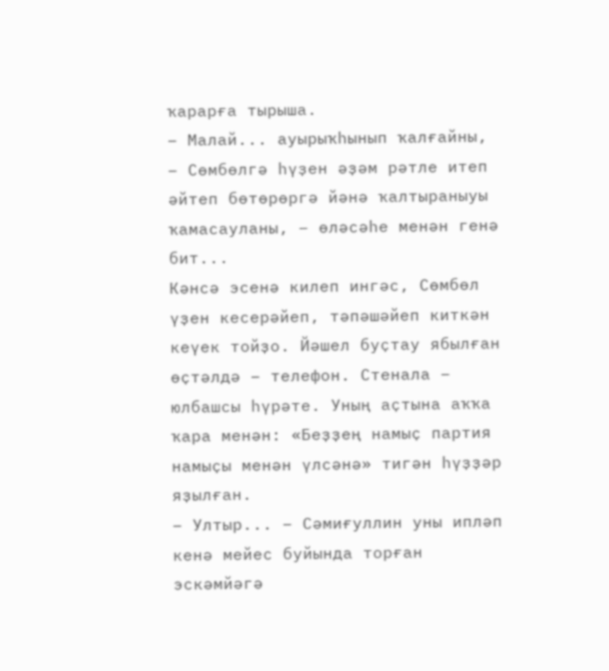ҡарарға тырыша.
– Малай... ауырыҡһынып ҡалғайны, – Сөмбөлгә һүҙен әҙәм рәтле итеп әйтеп бөтөрөргә йәнә ҡалтыраныуы ҡамасауланы, – өләсәһе менән генә бит...
Кәнсә эсенә килеп ингәс, Сөмбөл үҙен кесерәйеп, тәпәшәйеп киткән кеүек тойҙо. Йәшел буҫтау ябылған өҫтәлдә – телефон. Стенала – юлбашсы һүрәте. Уның аҫтына аҡҡа ҡара менән: «Беҙҙең намыҫ партия намыҫы менән үлсәнә» тигән һүҙҙәр яҙылған.
– Ултыр... – Сәмиғуллин уны ипләп кенә мейес буйында торған эскәмйәгә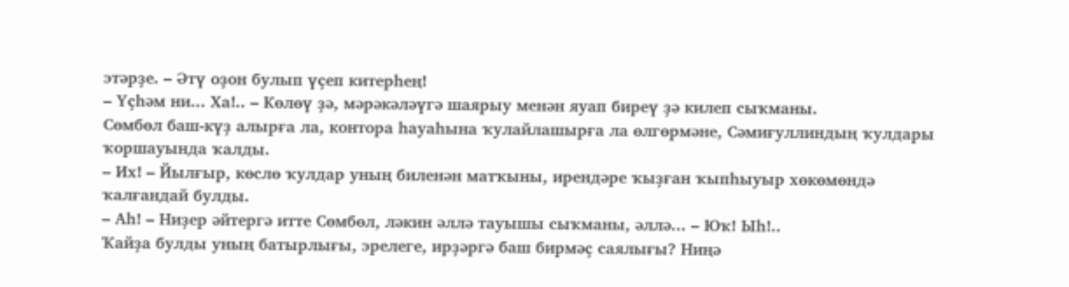этәрҙе. – Әтү оҙон булып үҫеп китерһең!
– Үҫһәм ни... Ха!.. – Көлөү ҙә, мәрәкәләүгә шаярыу менән яуап биреү ҙә килеп сыҡманы.
Сөмбөл баш-күҙ алырға ла, контора һауаһына ҡулайлашырға ла өлгөрмәне, Сәмиғуллиндың ҡулдары ҡоршауында ҡалды.
– Их! – Йылғыр, көслө ҡулдар уның биленән матҡыны, ирендәре ҡыҙған ҡыпһыуыр хөкөмөндә ҡалғандай булды.
– Аһ! – Ниҙер әйтергә итте Сөмбөл, ләкин әллә тауышы сыҡманы, әллә... – Юҡ! Ыһ!..
Ҡайҙа булды уның батырлығы, эрелеге, ирҙәргә баш бирмәҫ саялығы? Ниңә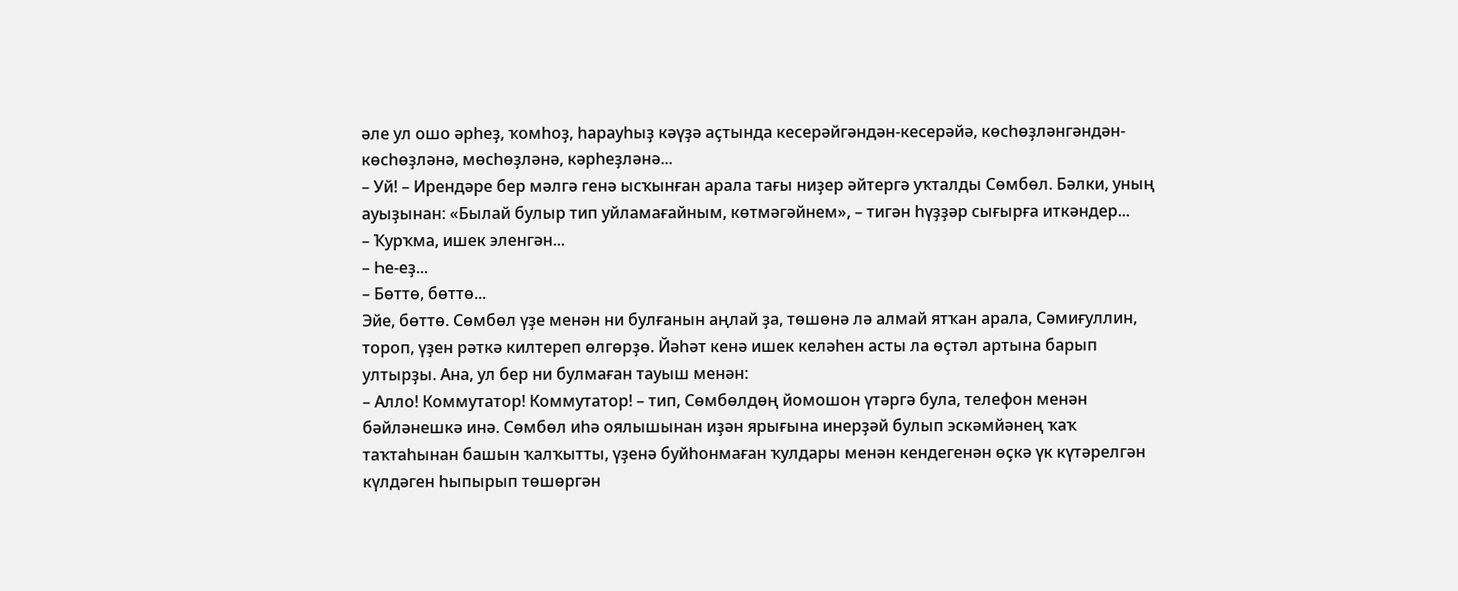әле ул ошо әрһеҙ, ҡомһоҙ, һарауһыҙ кәүҙә аҫтында кесерәйгәндән-кесерәйә, көсһөҙләнгәндән-көсһөҙләнә, мөсһөҙләнә, кәрһеҙләнә...
– Уй! – Ирендәре бер мәлгә генә ысҡынған арала тағы ниҙер әйтергә уҡталды Сөмбөл. Бәлки, уның ауыҙынан: «Былай булыр тип уйламағайным, көтмәгәйнем», – тигән һүҙҙәр сығырға иткәндер...
– Ҡурҡма, ишек эленгән...
– Һе-еҙ...
– Бөттө, бөттө...
Эйе, бөттө. Сөмбөл үҙе менән ни булғанын аңлай ҙа, төшөнә лә алмай ятҡан арала, Сәмиғуллин, тороп, үҙен рәткә килтереп өлгөрҙө. Йәһәт кенә ишек келәһен асты ла өҫтәл артына барып ултырҙы. Ана, ул бер ни булмаған тауыш менән:
– Алло! Коммутатор! Коммутатор! – тип, Сөмбөлдөң йомошон үтәргә була, телефон менән бәйләнешкә инә. Сөмбөл иһә оялышынан иҙән ярығына инерҙәй булып эскәмйәнең ҡаҡ таҡтаһынан башын ҡалҡытты, үҙенә буйһонмаған ҡулдары менән кендегенән өҫкә үк күтәрелгән күлдәген һыпырып төшөргән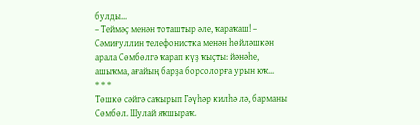булды...
– Теймәҫ менән тоташтыр әле, ҡараҡаш! – Сәмиғуллин телефонистка менән һөйләшкән арала Сөмбөлгә ҡарап күҙ ҡыҫты: йәнәһе, ашыҡма, ағайың барҙа борсолорға урын юҡ...
* * *
Төшкө сәйгә саҡырып Гәүһәр килһә лә, барманы Сөмбөл. Шулай яҡшыраҡ.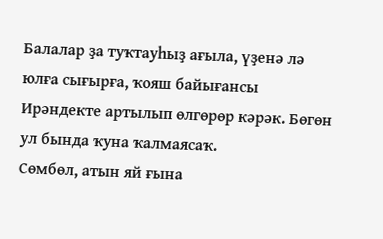Балалар ҙа туҡтауһыҙ ағыла, үҙенә лә юлға сығырға, ҡояш байығансы Ирәндекте артылып өлгөрөр кәрәк. Бөгөн ул бында ҡуна ҡалмаясаҡ.
Сөмбөл, атын яй ғына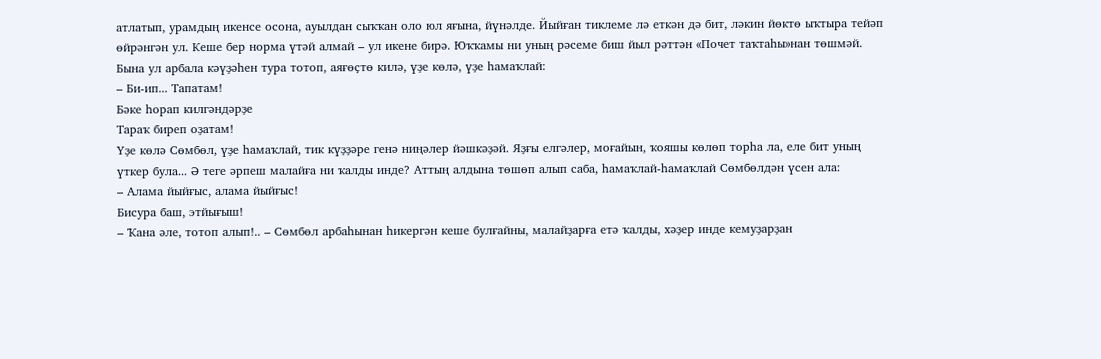атлатып, урамдың икенсе осона, ауылдан сыҡҡан оло юл яғына, йүнәлде. Йыйған тиклеме лә еткән дә бит, ләкин йөктө ыҡтыра тейәп өйрәнгән ул. Кеше бер норма үтәй алмай – ул икене бирә. Юҡҡамы ни уның рәсеме биш йыл рәттән «Почет таҡтаһы»нан төшмәй. Бына ул арбала кәүҙәһен тура тотоп, аяғөҫтө килә, үҙе көлә, үҙе һамаҡлай:
– Би-ип... Тапатам!
Бәке һорап килгәндәрҙе
Тараҡ биреп оҙатам!
Үҙе көлә Сөмбөл, үҙе һамаҡлай, тик күҙҙәре генә ниңәлер йәшкәҙәй. Яҙғы елгәлер, моғайын, ҡояшы көлөп торһа ла, еле бит уның үткер була... Ә теге әрпеш малайға ни ҡалды инде? Аттың алдына төшөп алып саба, һамаҡлай-һамаҡлай Сөмбөлдән үсен ала:
– Алама йыйғыс, алама йыйғыс!
Бисура баш, этйығыш!
– Ҡана әле, тотоп алып!.. – Сөмбөл арбаһынан һикергән кеше булғайны, малайҙарға етә ҡалды, хәҙер инде кемуҙарҙан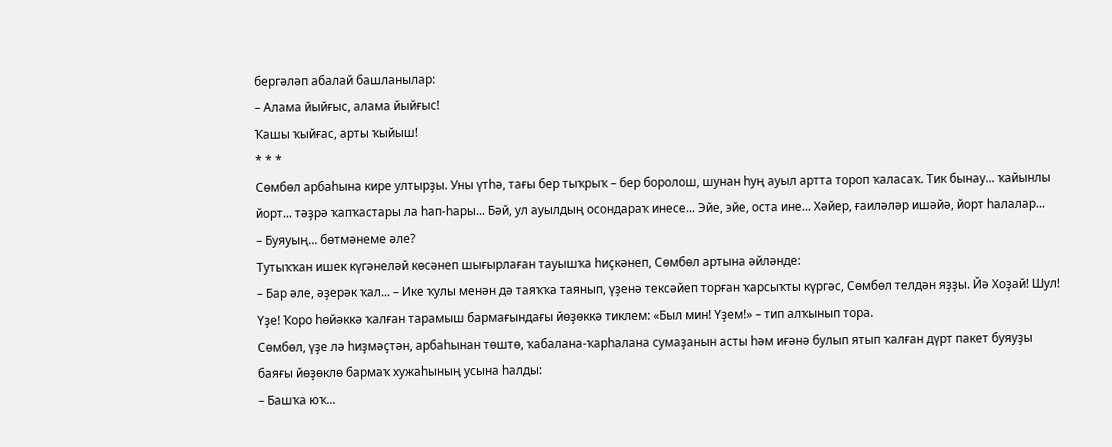бергәләп абалай башланылар:
– Алама йыйғыс, алама йыйғыс!
Ҡашы ҡыйғас, арты ҡыйыш!
* * *
Сөмбөл арбаһына кире ултырҙы. Уны үтһә, тағы бер тыҡрыҡ – бер боролош, шунан һуң ауыл артта тороп ҡаласаҡ. Тик бынау... ҡайынлы йорт... тәҙрә ҡапҡастары ла һап-һары... Бәй, ул ауылдың осондараҡ инесе... Эйе, эйе, оста ине... Хәйер, ғаиләләр ишәйә, йорт һалалар...
– Буяуың... бөтмәнеме әле?
Тутыҡҡан ишек күгәнеләй көсәнеп шығырлаған тауышҡа һиҫкәнеп, Сөмбөл артына әйләнде:
– Бар әле, әҙерәк ҡал... – Ике ҡулы менән дә таяҡҡа таянып, үҙенә тексәйеп торған ҡарсыҡты күргәс, Сөмбөл телдән яҙҙы. Йә Хоҙай! Шул! Үҙе! Ҡоро һөйәккә ҡалған тарамыш бармағындағы йөҙөккә тиклем: «Был мин! Үҙем!» – тип алҡынып тора.
Сөмбөл, үҙе лә һиҙмәҫтән, арбаһынан төштө, ҡабалана-ҡарһалана сумаҙанын асты һәм иғәнә булып ятып ҡалған дүрт пакет буяуҙы баяғы йөҙөклө бармаҡ хужаһының усына һалды:
– Башҡа юҡ...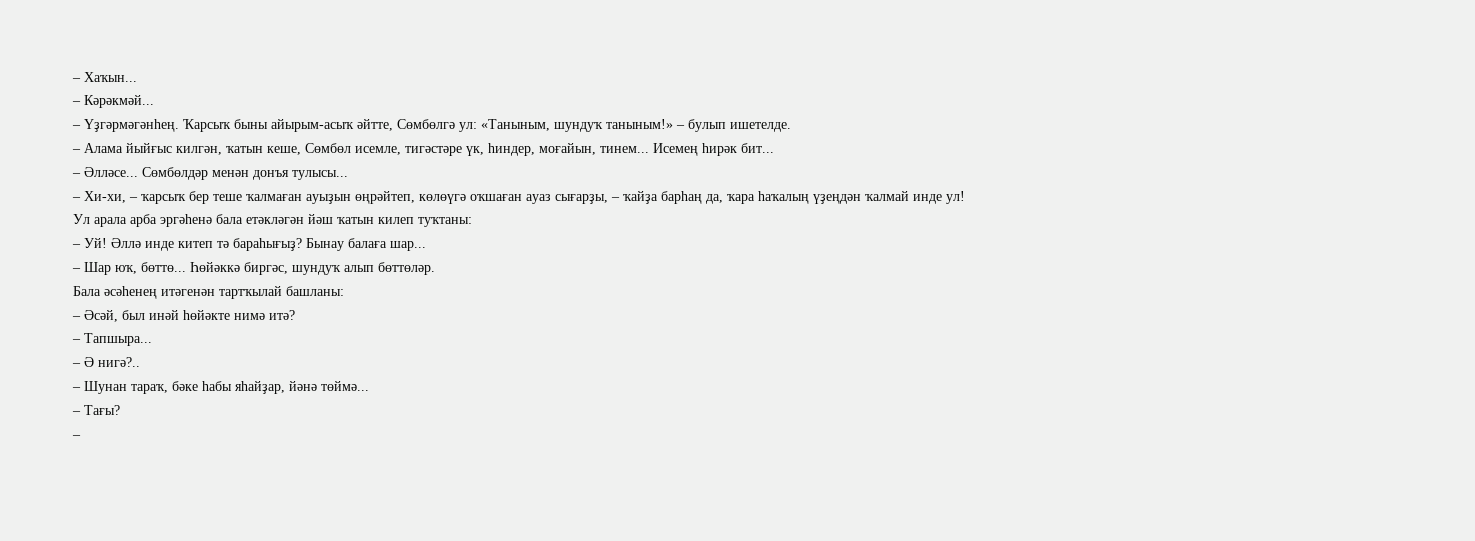– Хаҡын...
– Кәрәкмәй...
– Үҙгәрмәгәнһең. Ҡарсыҡ быны айырым-асыҡ әйтте, Сөмбөлгә ул: «Таныным, шундуҡ таныным!» – булып ишетелде.
– Алама йыйғыс килгән, ҡатын кеше, Сөмбөл исемле, тигәстәре үк, һиндер, моғайын, тинем... Исемең һирәк бит...
– Әлләсе... Сөмбөлдәр менән донъя тулысы...
– Хи-хи, – ҡарсыҡ бер теше ҡалмаған ауыҙын өңрәйтеп, көлөүгә оҡшаған ауаз сығарҙы, – ҡайҙа барһаң да, ҡара һаҡалың үҙеңдән ҡалмай инде ул!
Ул арала арба эргәһенә бала етәкләгән йәш ҡатын килеп туҡтаны:
– Уй! Әллә инде китеп тә бараһығыҙ? Бынау балаға шар...
– Шар юҡ, бөттө... Һөйәккә биргәс, шундуҡ алып бөттөләр.
Бала әсәһенең итәгенән тартҡылай башланы:
– Әсәй, был инәй һөйәкте нимә итә?
– Тапшыра...
– Ә нигә?..
– Шунан тараҡ, бәке һабы яһайҙар, йәнә төймә...
– Тағы?
–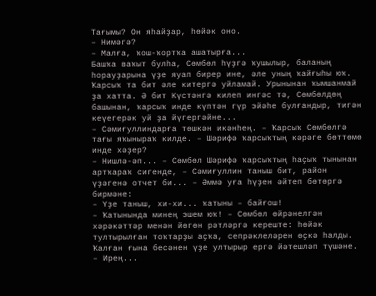Тағымы? Он яһайҙар, һөйәк оно.
– Нимәгә?
– Малға, ҡош-ҡортҡа ашатырға...
Башҡа ваҡыт булһа, Сөмбөл һүҙгә ҡушылыр, баланың һорауҙарына үҙе яуап бирер ине, әле уның ҡайғыһы юҡ. Ҡарсыҡ та бит әле китергә уйламай. Урынынан ҡымшанмай ҙа хатта. Ә бит Күстәнгә килеп ингәс тә, Сөмбөлдөң башынан, ҡарсыҡ инде күптән гүр эйәһе булғандыр, тигән кеүегерәк уй ҙа йүгергәйне...
– Сәмиғуллиндарға төшкән икәнһең. – Ҡарсыҡ Сөмбөлгә тағы яҡыныраҡ килде. – Шәрифә ҡарсыҡтың кәрәге бөттөмө инде хәҙер?
– Нишлә-әп... – Сөмбөл Шәрифә ҡарсыҡтың һаҫыҡ тынынан артҡараҡ сигенде, – Сәмиғуллин таныш бит, район үҙәгенә отчет би... – Әммә уға һүҙен әйтеп бөтөргә бирмәне:
– Үҙе таныш, хи-хи... ҡатыны – байғош!
– Ҡатынында минең эшем юҡ! – Сөмбөл өйрәнелгән хәрәкәттәр менән йөгөн рәтләргә кереште: һөйәк тултырылған тоҡтарҙы аҫҡа, сепрәклеләрен өҫкә һалды. Ҡалған ғына бесәнен үҙе ултырыр ергә йәтешләп түшәне.
– Ирең...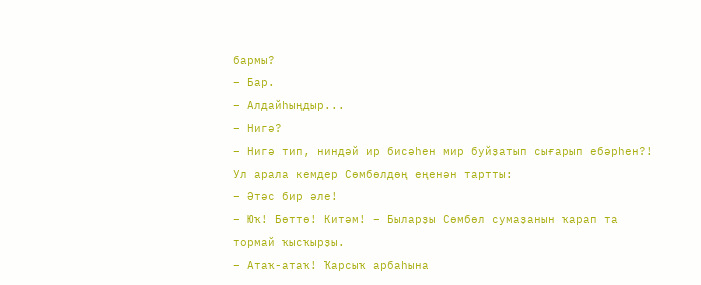бармы?
– Бар.
– Алдайһыңдыр...
– Нигә?
– Нигә тип, ниндәй ир бисәһен мир буйҙатып сығарып ебәрһен?!
Ул арала кемдер Сөмбөлдөң еңенән тартты:
– Әтәс бир әле!
– Юҡ! Бөттө! Китәм! – Быларҙы Сөмбөл сумаҙанын ҡарап та тормай ҡысҡырҙы.
– Атаҡ-атаҡ! Ҡарсыҡ арбаһына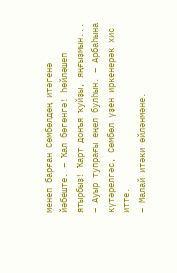менеп барған Сөмбөлдөң итәгенә йәбеште. – Ҡал бөгөнгә! һөйләшеп ятырбыҙ! Ҡарт донъя ҡуйҙы, яңғыҙмын...
– Ауыр тупрағы еңел булһын. – Арбаһына күтәрелгәс, Сөмбөл үҙен иркенерәк хис итте.
– Малай итәки өйләнмәне.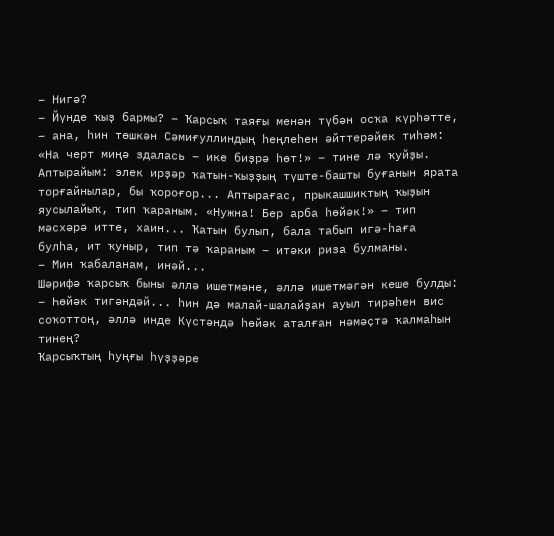– Нигә?
– Йүнде ҡыҙ бармы? – Ҡарсыҡ таяғы менән түбән осҡа күрһәтте, – ана, һин төшкән Сәмиғуллиндың һеңлеһен әйттерәйек тиһәм: «На черт миңә здалась – ике биҙрә һөт!» – тине лә ҡуйҙы. Аптырайым: элек ирҙәр ҡатын-ҡыҙҙың түште-башты буғанын ярата торғайнылар, бы ҡороғор... Аптырағас, прыкашшиктың ҡыҙын яусылайыҡ, тип ҡараным. «Нужна! Бер арба һөйәк!» – тип мәсхәрә итте, хаин... Ҡатын булып, бала табып игә-һаға булһа, ит ҡуныр, тип тә ҡараным – итәки риза булманы.
– Мин ҡабаланам, инәй...
Шәрифә ҡарсыҡ быны әллә ишетмәне, әллә ишетмәгән кеше булды:
– Һөйәк тигәндәй... һин дә малай-шалайҙан ауыл тирәһен вис соҡоттоң, әллә инде Күстәндә һөйәк аталған нәмәҫтә ҡалмаһын тинең?
Ҡарсыҡтың һуңғы һүҙҙәре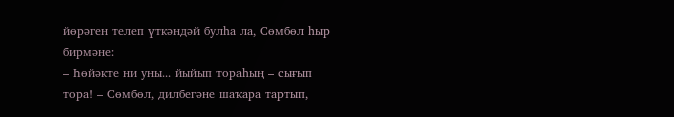йөрәген телеп үткәндәй булһа ла, Сөмбөл һыр бирмәне:
– Һөйәкте ни уны... йыйып тораһың – сығып тора! – Сөмбөл, дилбегәне шаҡара тартып,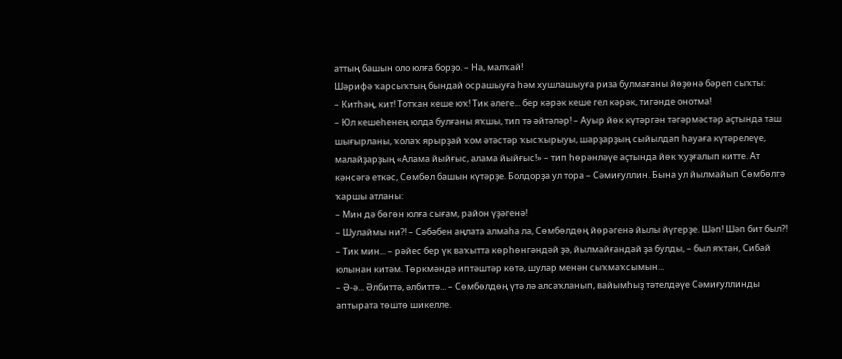аттың башын оло юлға борҙо. – На, малҡай!
Шәрифә ҡарсыҡтың бындай осрашыуға һәм хушлашыуға риза булмағаны йөҙөнә бәреп сыҡты:
– Китһәң, кит! Тотҡан кеше юҡ! Тик әлеге... бер кәрәк кеше гел кәрәк, тигәнде онотма!
– Юл кешеһенең юлда булғаны яҡшы, тип тә әйтәләр! – Ауыр йөк күтәргән тәгәрмәстәр аҫтында таш шығырланы, ҡолаҡ ярырҙай ҡом әтәстәр ҡысҡырыуы, шарҙарҙың сыйылдап һауаға күтәрелеүе, малайҙарҙың «Алама йыйғыс, алама йыйғыс!» – тип һөрәнләүе аҫтында йөк ҡуҙғалып китте. Ат кәнсәгә еткәс, Сөмбөл башын күтәрҙе. Болдорҙа ул тора – Сәмиғуллин. Бына ул йылмайып Сөмбөлгә ҡаршы атланы:
– Мин дә бөгөн юлға сығам, район үҙәгенә!
– Шулаймы ни?! – Сәбәбен аңлата алмаһа ла, Сөмбөлдөң йөрәгенә йылы йүгерҙе. Шәп! Шәп бит был?!
– Тик мин... – рәйес бер үк ваҡытта көрһөнгәндәй ҙә, йылмайғандай ҙа булды, – был яҡтан, Сибай юлынан китәм. Төркмәндә иптәштәр көтә, шулар менән сыҡмаҡсымын...
– Ә-ә... Әлбиттә, әлбиттә... – Сөмбөлдөң үтә лә алсаҡланып, вайымһыҙ тәтелдәүе Сәмиғуллинды аптырата төштө шикелле.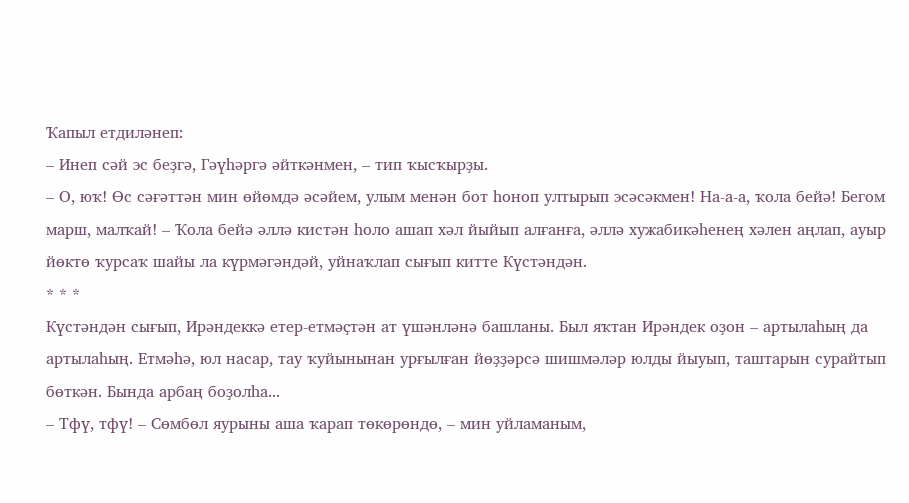Ҡапыл етдиләнеп:
– Инеп сәй эс беҙгә, Гәүһәргә әйткәнмен, – тип ҡысҡырҙы.
– О, юҡ! Өс сәғәттән мин өйөмдә әсәйем, улым менән бот һоноп ултырып эсәсәкмен! На-а-а, ҡола бейә! Бегом марш, малҡай! – Ҡола бейә әллә кистән һоло ашап хәл йыйып алғанға, әллә хужабикәһенең хәлен аңлап, ауыр йөктө ҡурсаҡ шайы ла күрмәгәндәй, уйнаҡлап сығып китте Күстәндән.
* * *
Күстәндән сығып, Ирәндеккә етер-етмәҫтән ат үшәнләнә башланы. Был яҡтан Ирәндек оҙон – артылаһың да артылаһың. Етмәһә, юл насар, тау ҡуйынынан урғылған йөҙҙәрсә шишмәләр юлды йыуып, таштарын сурайтып бөткән. Бында арбаң боҙолһа...
– Тфү, тфү! – Сөмбөл яурыны аша ҡарап төкөрөндө, – мин уйламаным,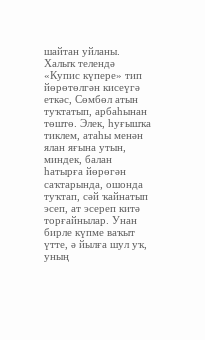шайтан уйланы.
Халыҡ телендә «Купис күпере» тип йөрөтөлгән кисеүгә еткәс, Сөмбөл атын туҡтатып, арбаһынан төштө. Элек, һуғышҡа тиклем, атаһы менән ялан яғына утын, миндек, балан һатырға йөрөгән саҡтарында, ошонда туҡтап, сәй ҡайнатып эсеп, ат эсереп китә торғайнылар. Унан бирле күпме ваҡыт үтте, ә йылға шул уҡ, уның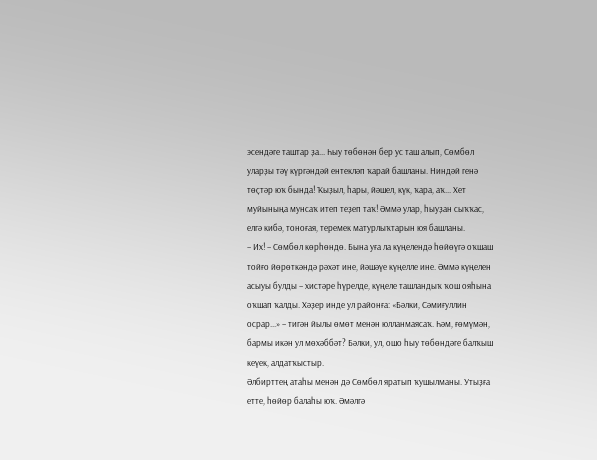эсендәге таштар ҙа... Һыу төбөнән бер ус таш алып, Сөмбөл уларҙы тәү күргәндәй ентекләп ҡарай башланы. Ниндәй генә төҫтәр юҡ бында! Ҡыҙыл, һары, йәшел, күк, ҡара, аҡ... Хет муйыныңа мунсаҡ итеп теҙеп таҡ! Әммә улар, һыуҙан сыҡҡас, елгә кибә, тоноғая, теремек матурлыҡтарын юя башланы.
– Их! – Сөмбөл көрһөндө. Бына уға ла күңелендә һөйөүгә оҡшаш тойғо йөрөткәндә рәхәт ине, йәшәүе күңелле ине. Әммә күңелен асыуы булды – хистәре һүрелде, күңеле ташландыҡ ҡош ояһына оҡшап ҡалды. Хәҙер инде ул районға: «Бәлки, Сәмиғуллин осрар...» – тигән йылы өмөт менән юлланмаясаҡ. Һәм, ғөмүмән, бармы икән ул мөхәббәт? Бәлки, ул, ошо һыу төбөндәге балҡыш кеүек, алдатҡыстыр.
Әлбирттең атаһы менән дә Сөмбөл яратып ҡушылманы. Утыҙға етте, һөйөр балаһы юҡ. Әмәлгә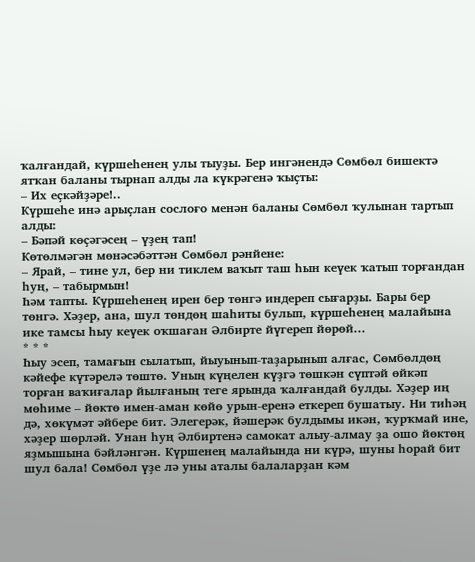ҡалғандай, күршеһенең улы тыуҙы. Бер ингәнендә Сөмбөл бишектә ятҡан баланы тырнап алды ла күкрәгенә ҡыҫты:
– Их еҫкәйҙәре!..
Күршеһе инә арыҫлан сослоғо менән баланы Сөмбөл ҡулынан тартып алды:
– Бәпәй көҫәгәсең – үҙең тап!
Көтөлмәгән мөнәсәбәттән Сөмбөл рәнйене:
– Ярай, – тине ул, бер ни тиклем ваҡыт таш һын кеүек ҡатып торғандан һуң, – табырмын!
Һәм тапты. Күршеһенең ирен бер төнгә индереп сығарҙы. Бары бер төнгә. Хәҙер, ана, шул төндөң шаһиты булып, күршеһенең малайына ике тамсы һыу кеүек оҡшаған Әлбирте йүгереп йөрөй...
* * *
Һыу эсеп, тамағын сылатып, йыуынып-таҙарынып алғас, Сөмбөлдөң кәйефе күтәрелә төштө. Уның күңелен күҙгә төшкән сүптәй өйкәп торған ваҡиғалар йылғаның теге ярында ҡалғандай булды. Хәҙер иң мөһиме – йөктө имен-аман көйө урын-еренә еткереп бушатыу. Ни тиһәң дә, хөкүмәт әйбере бит. Элегерәк, йәшерәк булдымы икән, ҡурҡмай ине, хәҙер шөрләй. Унан һуң Әлбиртенә самокат алыу-алмау ҙа ошо йөктөң яҙмышына бәйләнгән. Күршенең малайында ни күрә, шуны һорай бит шул бала! Сөмбөл үҙе лә уны аталы балаларҙан кәм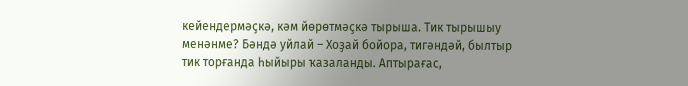кейендермәҫкә, кәм йөрөтмәҫкә тырыша. Тик тырышыу менәнме? Бәндә уйлай – Хоҙай бойора, тигәндәй, былтыр тик торғанда һыйыры ҡазаланды. Аптырағас,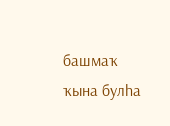башмаҡ ҡына булһа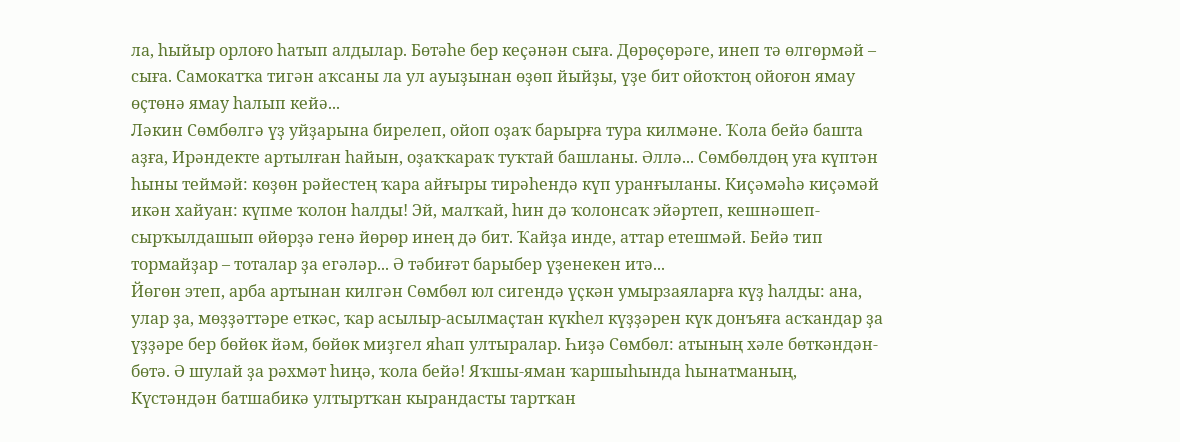ла, һыйыр орлоғо һатып алдылар. Бөтәһе бер кеҫәнән сыға. Дөрөҫөрәге, инеп тә өлгөрмәй – сыға. Самокатҡа тигән аҡсаны ла ул ауыҙынан өҙөп йыйҙы, үҙе бит ойоҡтоң ойоғон ямау өҫтөнә ямау һалып кейә...
Ләкин Сөмбөлгә үҙ уйҙарына бирелеп, ойоп оҙаҡ барырға тура килмәне. Ҡола бейә башта аҙға, Ирәндекте артылған һайын, оҙаҡҡараҡ туҡтай башланы. Әллә... Сөмбөлдөң уға күптән һыны теймәй: көҙөн рәйестең ҡара айғыры тирәһендә күп уранғыланы. Киҫәмәһә киҫәмәй икән хайуан: күпме ҡолон һалды! Эй, малҡай, һин дә ҡолонсаҡ эйәртеп, кешнәшеп-сырҡылдашып өйөрҙә генә йөрөр инең дә бит. Ҡайҙа инде, аттар етешмәй. Бейә тип тормайҙар – тоталар ҙа егәләр... Ә тәбиғәт барыбер үҙенекен итә...
Йөгөн этеп, арба артынан килгән Сөмбөл юл сигендә үҫкән умырзаяларға күҙ һалды: ана, улар ҙа, мөҙҙәттәре еткәс, ҡар асылыр-асылмаҫтан күкһел күҙҙәрен күк донъяға асҡандар ҙа үҙҙәре бер бөйөк йәм, бөйөк миҙгел яһап ултыралар. Һиҙә Сөмбөл: атының хәле бөткәндән-бөтә. Ә шулай ҙа рәхмәт һиңә, ҡола бейә! Яҡшы-яман ҡаршыһында һынатманың, Күстәндән батшабикә ултыртҡан кырандасты тартҡан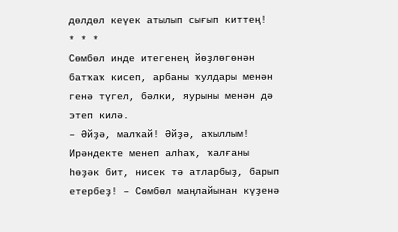дөлдөл кеүек атылып сығып киттең!
* * *
Сөмбөл инде итегенең йөҙлөгөнән батҡаҡ кисеп, арбаны ҡулдары менән генә түгел, бәлки, яурыны менән дә этеп килә.
– Әйҙә, малҡай! Әйҙә, аҡыллым! Ирәндекте менеп алһаҡ, ҡалғаны һөҙәк бит, нисек тә атларбыҙ, барып етербеҙ! – Сөмбөл маңлайынан күҙенә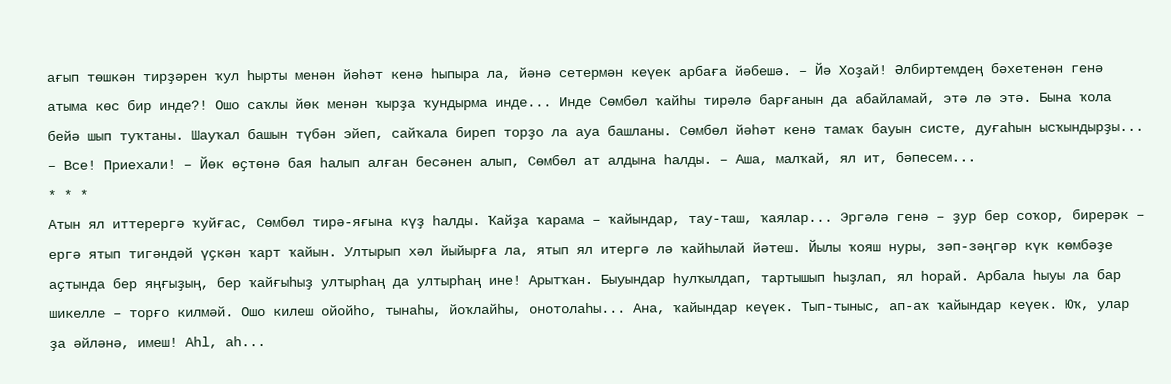ағып төшкән тирҙәрен ҡул һырты менән йәһәт кенә һыпыра ла, йәнә сетермән кеүек арбаға йәбешә. – Йә Хоҙай! Әлбиртемдең бәхетенән генә атыма көс бир инде?! Ошо саҡлы йөк менән ҡырҙа ҡундырма инде... Инде Сөмбөл ҡайһы тирәлә барғанын да абайламай, этә лә этә. Бына ҡола бейә шып туҡтаны. Шауҡал башын түбән эйеп, сайҡала биреп торҙо ла ауа башланы. Сөмбөл йәһәт кенә тамаҡ бауын систе, дуғаһын ысҡындырҙы...
– Все! Приехали! – Йөк өҫтөнә бая һалып алған бесәнен алып, Сөмбөл ат алдына һалды. – Аша, малҡай, ял ит, бәпесем...
* * *
Атын ял иттерергә ҡуйғас, Сөмбөл тирә-яғына күҙ һалды. Ҡайҙа ҡарама – ҡайындар, тау-таш, ҡаялар... Эргәлә генә – ҙур бер соҡор, бирерәк – ергә ятып тигәндәй үҫкән ҡарт ҡайын. Ултырып хәл йыйырға ла, ятып ял итергә лә ҡайһылай йәтеш. Йылы ҡояш нуры, зәп-зәңгәр күк көмбәҙе аҫтында бер яңғыҙың, бер ҡайғыһыҙ ултырһаң да ултырһаң ине! Арытҡан. Быуындар һулҡылдап, тартышып һыҙлап, ял һорай. Арбала һыуы ла бар шикелле – торғо килмәй. Ошо килеш ойойһо, тынаһы, йоҡлайһы, онотолаһы... Ана, ҡайындар кеүек. Тып-тыныс, ап-аҡ ҡайындар кеүек. Юҡ, улар ҙа әйләнә, имеш! Aһl, аһ...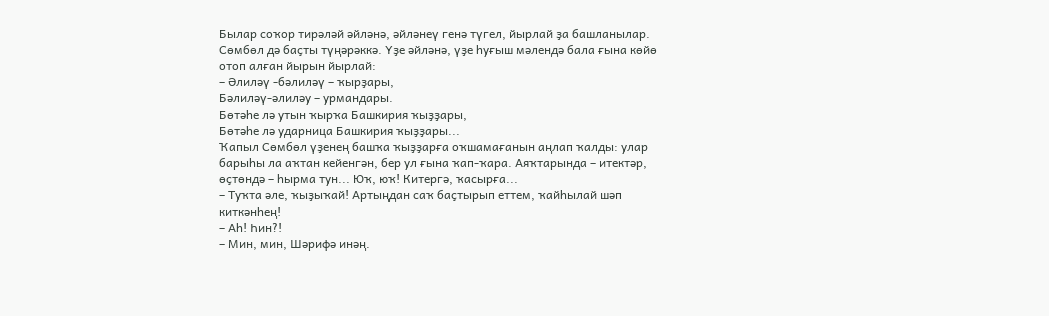Былар соҡор тирәләй әйләнә, әйләнеү генә түгел, йырлай ҙа башланылар. Сөмбөл дә баҫты түңәрәккә. Үҙе әйләнә, үҙе һуғыш мәлендә бала ғына көйө отоп алған йырын йырлай:
– Әлиләү -бәлиләү – ҡырҙары,
Бәлиләү-әлиләу – урмандары.
Бөтәһе лә утын ҡырҡа Башкирия ҡыҙҙары,
Бөтәһе лә ударница Башкирия ҡыҙҙары...
Ҡапыл Сөмбөл үҙенең башҡа ҡыҙҙарға оҡшамағанын аңлап ҡалды: улар барыһы ла аҡтан кейенгән, бер ул ғына ҡап-ҡара. Аяҡтарында – итектәр, өҫтөндә – һырма тун... Юҡ, юҡ! Китергә, ҡасырға...
– Туҡта әле, ҡыҙыҡай! Артыңдан саҡ баҫтырып еттем, ҡайһылай шәп киткәнһең!
– Аһ! Һин?!
– Мин, мин, Шәрифә инәң.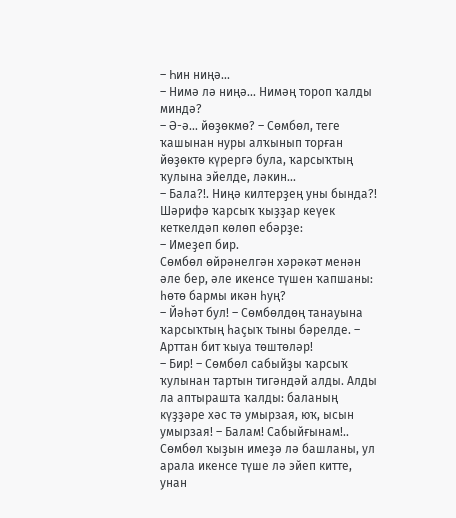– Һин ниңә...
– Нимә лә ниңә... Нимәң тороп ҡалды миндә?
– Ә-ә... йөҙөкмө? – Сөмбөл, теге ҡашынан нуры алҡынып торған йөҙөктө күрергә була, ҡарсыҡтың ҡулына эйелде, ләкин...
– Бала?!. Ниңә килтерҙең уны бында?!
Шәрифә ҡарсыҡ ҡыҙҙар кеүек кеткелдәп көлөп ебәрҙе:
– Имеҙеп бир.
Сөмбөл өйрәнелгән хәрәкәт менән әле бер, әле икенсе түшен ҡапшаны: һөтө бармы икән һуң?
– Йәһәт бул! – Сөмбөлдөң танауына ҡарсыҡтың һаҫыҡ тыны бәрелде. – Арттан бит ҡыуа төштөләр!
– Бир! – Сөмбөл сабыйҙы ҡарсыҡ ҡулынан тартын тигәндәй алды. Алды ла аптырашта ҡалды: баланың күҙҙәре хәс тә умырзая, юҡ, ысын умырзая! – Балам! Сабыйғынам!..
Сөмбөл ҡыҙын имеҙә лә башланы, ул арала икенсе түше лә эйеп китте, унан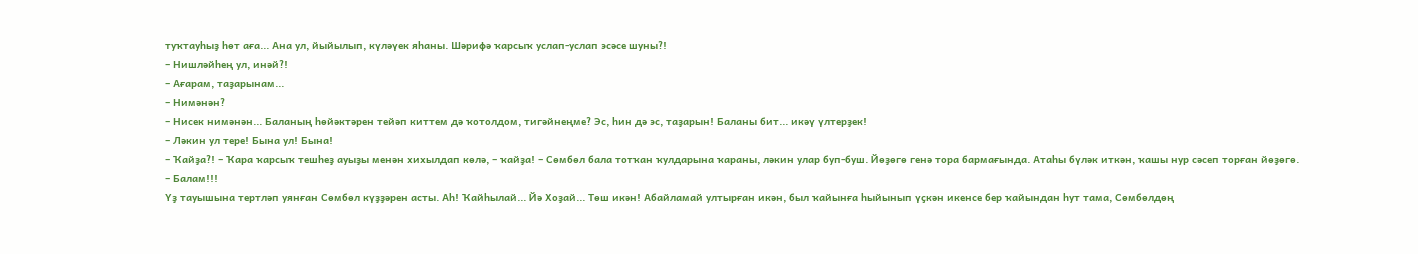туҡтауһыҙ һөт аға... Ана ул, йыйылып, күләүек яһаны. Шәрифә ҡарсыҡ услап-услап эсәсе шуны?!
– Нишләйһең ул, инәй?!
– Ағарам, таҙарынам...
– Нимәнән?
– Нисек нимәнән... Баланың һөйәктәрен тейәп киттем дә ҡотолдом, тигәйнеңме? Эс, һин дә эс, таҙарын! Баланы бит... икәү үлтерҙек!
– Ләкин ул тере! Бына ул! Бына!
– Ҡайҙа?! – Ҡара ҡарсыҡ тешһеҙ ауыҙы менән хихылдап көлә, – ҡайҙа! – Сөмбөл бала тотҡан ҡулдарына ҡараны, ләкин улар буп-буш. Йөҙөгө генә тора бармағында. Атаһы бүләк иткән, ҡашы нур сәсеп торған йөҙөгө.
– Балам!!!
Үҙ тауышына тертләп уянған Сөмбөл күҙҙәрен асты. Aһ! Ҡайһылай... Йә Хоҙай... Төш икән! Абайламай ултырған икән, был ҡайынға һыйынып үҫкән икенсе бер ҡайындан һут тама, Сөмбөлдөң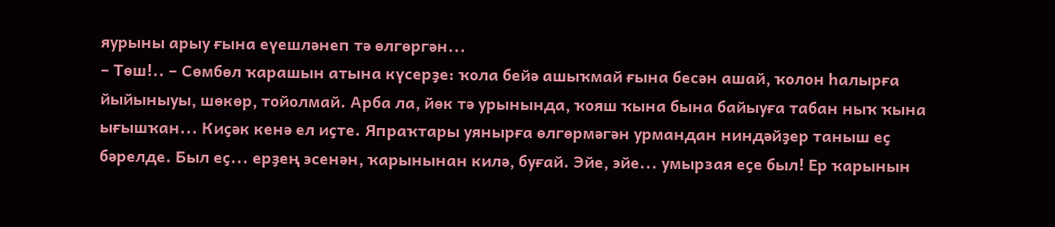яурыны арыу ғына еүешләнеп тә өлгөргән...
– Төш!.. – Сөмбөл ҡарашын атына күсерҙе: ҡола бейә ашыҡмай ғына бесән ашай, ҡолон һалырға йыйыныуы, шөкөр, тойолмай. Арба ла, йөк тә урынында, ҡояш ҡына бына байыуға табан ныҡ ҡына ығышҡан... Киҫәк кенә ел иҫте. Япраҡтары уянырға өлгөрмәгән урмандан ниндәйҙер таныш еҫ бәрелде. Был еҫ... ерҙең эсенән, ҡарынынан килә, буғай. Эйе, эйе... умырзая еҫе был! Ер ҡарынын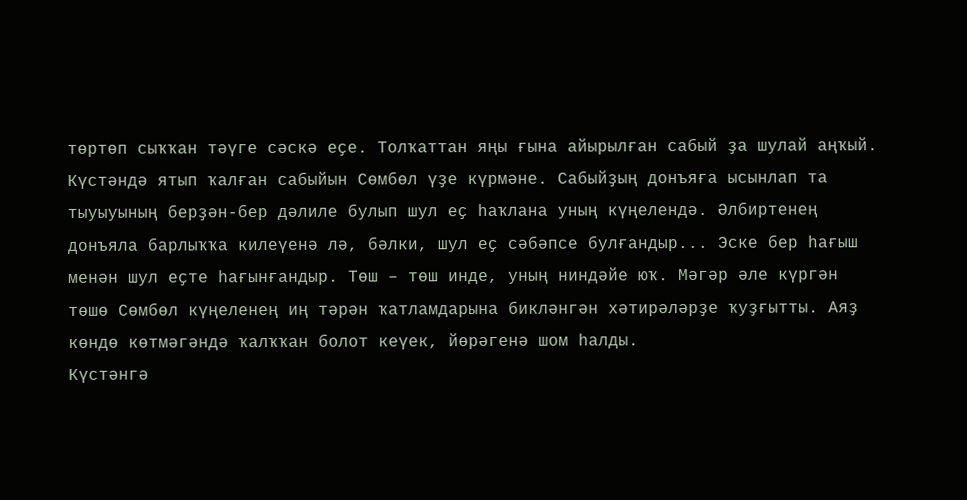төртөп сыҡҡан тәүге сәскә еҫе. Толҡаттан яңы ғына айырылған сабый ҙа шулай аңҡый. Күстәндә ятып ҡалған сабыйын Сөмбөл үҙе күрмәне. Сабыйҙың донъяға ысынлап та тыуыуының берҙән-бер дәлиле булып шул еҫ һаҡлана уның күңелендә. Әлбиртенең донъяла барлыҡҡа килеүенә лә, бәлки, шул еҫ сәбәпсе булғандыр... Эске бер һағыш менән шул еҫте һағынғандыр. Төш – төш инде, уның ниндәйе юҡ. Мәгәр әле күргән төшө Сөмбөл күңеленең иң тәрән ҡатламдарына бикләнгән хәтирәләрҙе ҡуҙғытты. Аяҙ көндө көтмәгәндә ҡалҡҡан болот кеүек, йөрәгенә шом һалды.
Күстәнгә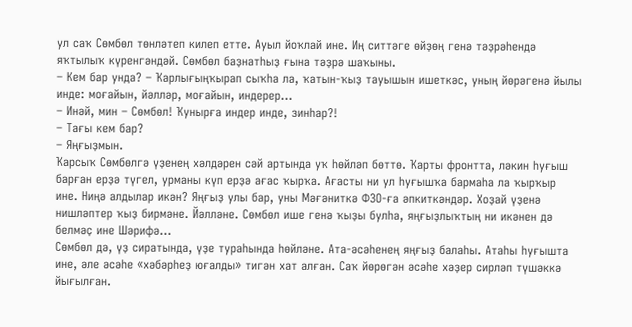ул саҡ Сөмбөл төнләтеп килеп етте. Ауыл йоҡлай ине. Иң ситтәге өйҙөң генә тәҙрәһендә яҡтылыҡ күренгәндәй. Сөмбөл баҙнатһыҙ ғына тәҙрә шаҡыны.
– Кем бар унда? – Ҡарлығыңҡырап сыҡһа ла, ҡатын-ҡыҙ тауышын ишеткәс, уның йөрәгенә йылы инде: моғайын, йәлләр, моғайын, индерер...
– Инәй, мин – Сөмбөл! Ҡунырға индер инде, зинһар?!
– Тағы кем бар?
– Яңғыҙмын.
Ҡарсыҡ Сөмбөлгә үҙенең хәлдәрен сәй артында уҡ һөйләп бөттө. Ҡарты фронтта, ләкин һуғыш барған ерҙә түгел, урманы күп ерҙә ағас ҡырҡа. Ағасты ни ул һуғышҡа бармаһа ла ҡырҡыр ине. Ниңә алдылар икән? Яңғыҙ улы бар, уны Мәғәниткә ФЗО-ға әпкиткәндәр. Хоҙай үҙенә нишләптер ҡыҙ бирмәне. Йәлләне. Сөмбөл ише генә ҡыҙы булһа, яңғыҙлыҡтың ни икәнен дә белмәҫ ине Шәрифә...
Сөмбөл дә, үҙ сиратында, үҙе тураһында һөйләне. Ата-әсәһенең яңғыҙ балаһы. Атаһы һуғышта ине, әле әсәһе «хәбәрһеҙ юғалды» тигән хат алған. Саҡ йөрөгән әсәһе хәҙер сирләп түшәккә йығылған.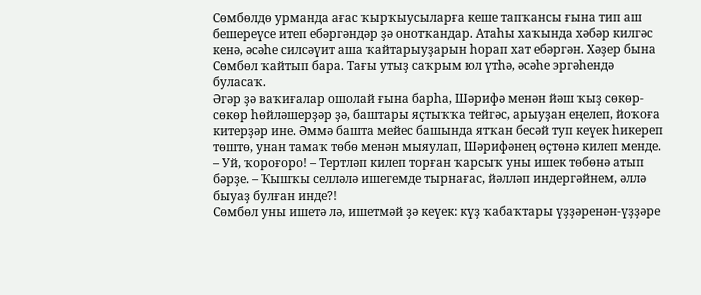Сөмбөлдө урманда ағас ҡырҡыусыларға кеше тапҡансы ғына тип аш бешереүсе итеп ебәргәндәр ҙә онотҡандар. Атаһы хаҡында хәбәр килгәс кенә, әсәһе силсәүит аша ҡайтарыуҙарын һорап хат ебәргән. Хәҙер бына Сөмбөл ҡайтып бара. Тағы утыҙ саҡрым юл үтһә, әсәһе эргәһендә буласаҡ.
Әгәр ҙә ваҡиғалар ошолай ғына барһа, Шәрифә менән йәш ҡыҙ сөкөр-сөкөр һөйләшерҙәр ҙә, баштары яҫтыҡҡа тейгәс, арыуҙан еңелеп, йоҡоға китерҙәр ине. Әммә башта мейес башында ятҡан бесәй туп кеүек һикереп төштө, унан тамаҡ төбө менән мыяулап, Шәрифәнең өҫтөнә килеп менде.
– Уй, ҡороғоро! – Тертләп килеп торған ҡарсыҡ уны ишек төбөнә атып бәрҙе. – Ҡышҡы селләлә ишегемде тырнағас, йәлләп индергәйнем, әллә быуаҙ булған инде?!
Сөмбөл уны ишетә лә, ишетмәй ҙә кеүек: күҙ ҡабаҡтары үҙҙәренән-үҙҙәре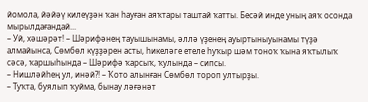йомола, йәйәү килеүҙән ҡан һауған аяҡтары таштай ҡатты. Бесәй инде уның аяҡ осонда мырылдағандай...
– Уй, хәшәрәт! – Шәрифәнең тауышынамы, әллә үҙенең ауыртыныуынамы түҙә алмайынса, Сөмбөл күҙҙәрен асты, һикеләге етеле һуҡыр шәм тоноҡ ҡына яҡтылыҡ сәсә, ҡаршыһында – Шәрифә ҡарсыҡ, ҡулында – сипсы.
– Нишләйһең ул, инәй?! – Ҡото алынған Сөмбөл тороп ултырҙы.
– Туҡта, буялып ҡуйма, бынау ләғәнәт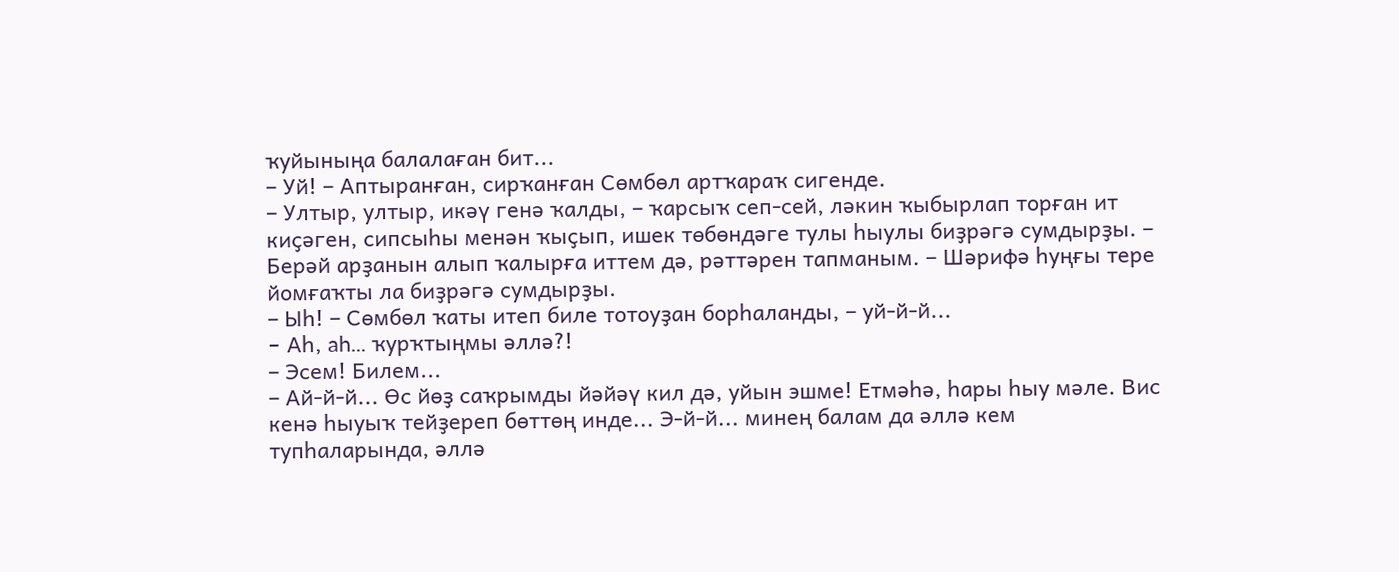ҡуйыныңа балалаған бит...
– Уй! – Аптыранған, сирҡанған Сөмбөл артҡараҡ сигенде.
– Ултыр, ултыр, икәү генә ҡалды, – ҡарсыҡ сеп-сей, ләкин ҡыбырлап торған ит киҫәген, сипсыһы менән ҡыҫып, ишек төбөндәге тулы һыулы биҙрәгә сумдырҙы. – Берәй арҙанын алып ҡалырға иттем дә, рәттәрен тапманым. – Шәрифә һуңғы тере йомғаҡты ла биҙрәгә сумдырҙы.
– Ыһ! – Сөмбөл ҡаты итеп биле тотоуҙан борһаланды, – уй-й-й...
– Aһ, ah... ҡурҡтыңмы әллә?!
– Эсем! Билем...
– Ай-й-й... Өс йөҙ саҡрымды йәйәү кил дә, уйын эшме! Етмәһә, һары һыу мәле. Вис кенә һыуыҡ тейҙереп бөттөң инде... Э-й-й... минең балам да әллә кем тупһаларында, әллә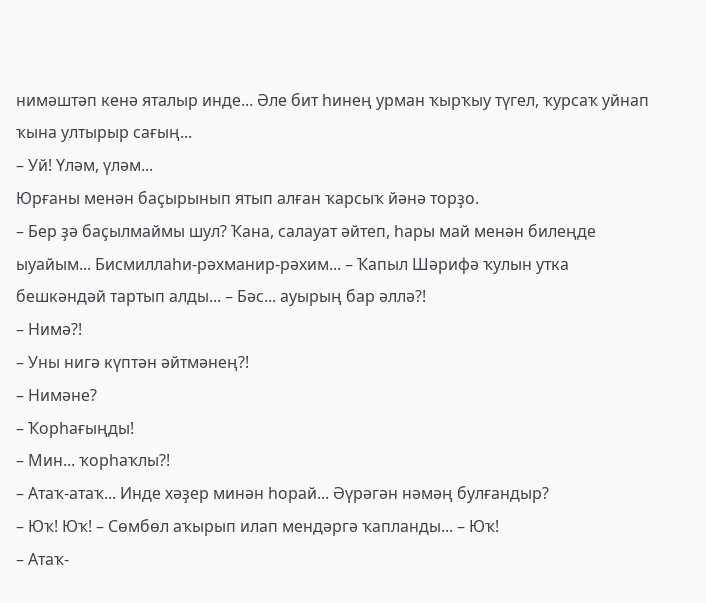нимәштәп кенә яталыр инде... Әле бит һинең урман ҡырҡыу түгел, ҡурсаҡ уйнап ҡына ултырыр сағың...
– Уй! Үләм, үләм...
Юрғаны менән баҫырынып ятып алған ҡарсыҡ йәнә торҙо.
– Бер ҙә баҫылмаймы шул? Ҡана, салауат әйтеп, һары май менән билеңде ыуайым... Бисмиллаһи-рәхманир-рәхим... – Ҡапыл Шәрифә ҡулын утка бешкәндәй тартып алды... – Бәс... ауырың бар әллә?!
– Нимә?!
– Уны нигә күптән әйтмәнең?!
– Нимәне?
– Ҡорһағыңды!
– Мин... ҡорһаҡлы?!
– Атаҡ-атаҡ... Инде хәҙер минән һорай... Әүрәгән нәмәң булғандыр?
– Юҡ! Юҡ! – Сөмбөл аҡырып илап мендәргә ҡапланды... – Юҡ!
– Атаҡ-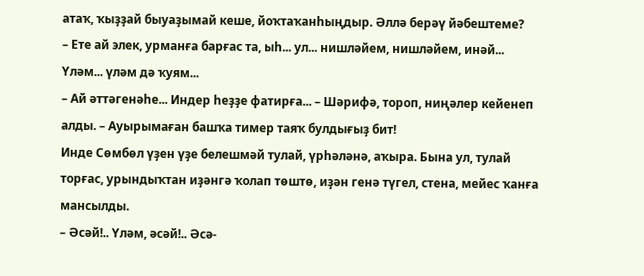атаҡ, ҡыҙҙай быуаҙымай кеше, йоҡтаҡанһыңдыр. Әллә берәү йәбештеме?
– Ете ай элек, урманға барғас та, ыһ... ул... нишләйем, нишләйем, инәй... Үләм... үләм дә ҡуям...
– Ай әттәгенәһе... Индер һеҙҙе фатирға... – Шәрифә, тороп, ниңәлер кейенеп алды. – Ауырымаған башҡа тимер таяҡ булдығыҙ бит!
Инде Сөмбөл үҙен үҙе белешмәй тулай, үрһәләнә, аҡыра. Бына ул, тулай торғас, урындыҡтан иҙәнгә ҡолап төштө, иҙән генә түгел, стена, мейес ҡанға мансылды.
– Әсәй!.. Үләм, әсәй!.. Әсә-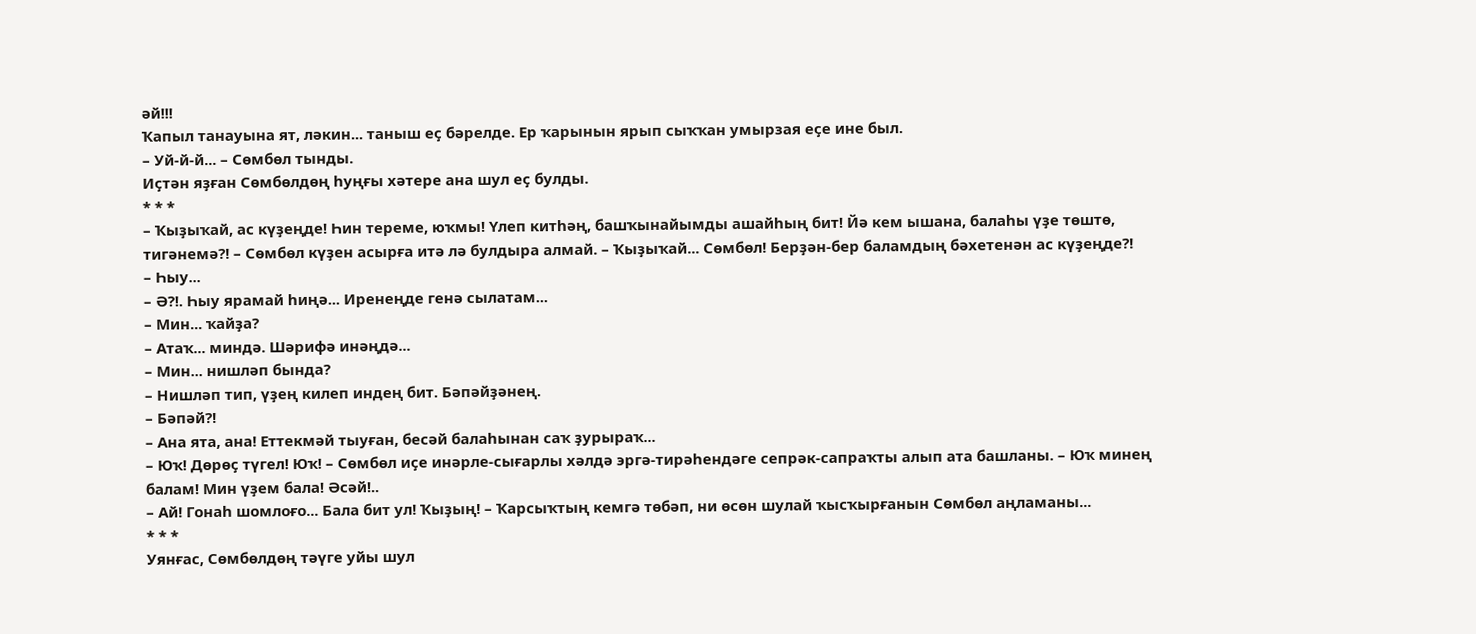әй!!!
Ҡапыл танауына ят, ләкин... таныш еҫ бәрелде. Ер ҡарынын ярып сыҡҡан умырзая еҫе ине был.
– Уй-й-й... – Сөмбөл тынды.
Иҫтән яҙған Сөмбөлдөң һуңғы хәтере ана шул еҫ булды.
* * *
– Ҡыҙыҡай, ас күҙеңде! Һин тереме, юҡмы! Үлеп китһәң, башҡынайымды ашайһың бит! Йә кем ышана, балаһы үҙе төштө, тигәнемә?! – Сөмбөл күҙен асырға итә лә булдыра алмай. – Ҡыҙыҡай... Сөмбөл! Берҙән-бер баламдың бәхетенән ас күҙеңде?!
– Һыу...
– Ә?!. Һыу ярамай һиңә... Иренеңде генә сылатам...
– Мин... ҡайҙа?
– Атаҡ... миндә. Шәрифә инәңдә...
– Мин... нишләп бында?
– Нишләп тип, үҙең килеп индең бит. Бәпәйҙәнең.
– Бәпәй?!
– Ана ята, ана! Еттекмәй тыуған, бесәй балаһынан саҡ ҙурыраҡ...
– Юҡ! Дөрөҫ түгел! Юҡ! – Сөмбөл иҫе инәрле-сығарлы хәлдә эргә-тирәһендәге сепрәк-сапраҡты алып ата башланы. – Юҡ минең балам! Мин үҙем бала! Әсәй!..
– Ай! Гонаһ шомлоғо... Бала бит ул! Ҡыҙың! – Ҡарсыҡтың кемгә төбәп, ни өсөн шулай ҡысҡырғанын Сөмбөл аңламаны...
* * *
Уянғас, Сөмбөлдөң тәүге уйы шул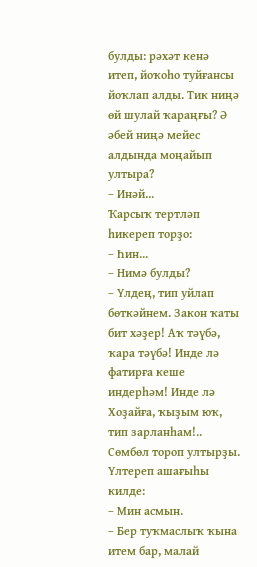булды: рәхәт кенә итеп, йоҡоһо туйғансы йоҡлап алды. Тик ниңә өй шулай ҡараңғы? Ә әбей ниңә мейес алдында моңайып ултыра?
– Инәй...
Ҡарсыҡ тертләп һикереп торҙо:
– Һин...
– Нимә булды?
– Үлдең, тип уйлап бөткәйнем. Закон ҡаты бит хәҙер! Аҡ тәүбә, ҡара тәүбә! Инде лә фатирға кеше индерһәм! Инде лә Хоҙайға, ҡыҙым юҡ, тип зарланһам!..
Сөмбөл тороп ултырҙы. Үлтереп ашағыһы килде:
– Мин асмын.
– Бер туҡмаслыҡ ҡына итем бар, малай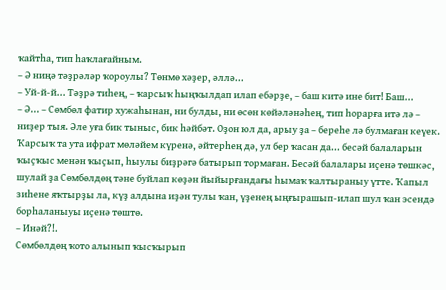ҡайтһа, тип һаҡлағайным.
– Ә ниңә тәҙрәләр ҡороулы? Төнмө хәҙер, әллә...
– Уй-й-й... Тәҙрә тиһең, – ҡарсыҡ һыңҡылдап илап ебәрҙе, – баш китә ине бит! Баш...
– Ә... – Сөмбөл фатир хужаһынан, ни булды, ни өсөн көйәләнәһең, тип һорарға итә лә – ниҙер тыя. Әле уға бик тыныс, бик һәйбәт. Оҙон юл да, арыу ҙа – береһе лә булмаған кеүек. Ҡарсыҡ та ута ифрат мөләйем күренә, әйтерһең дә, ул бер ҡасан да... бесәй балаларын ҡыҫҡыс менән ҡыҫып, һыулы биҙрәгә батырып тормаған. Бесәй балалары иҫенә төшкәс, шулай ҙа Сөмбөлдөң тәне буйлап көҙән йыйырғандағы һымаҡ ҡалтыраныу үтте. Ҡапыл зиһене яҡтырҙы ла, күҙ алдына иҙән тулы ҡан, үҙенең ыңғырашып-илап шул ҡан эсендә борһаланыуы иҫенә төштө.
– Инәй?!.
Сөмбөлдөң ҡото алынып ҡысҡырып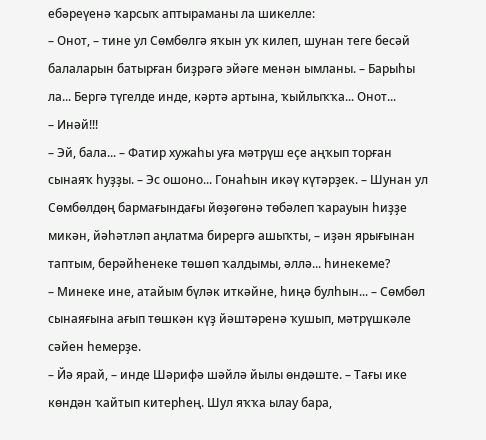ебәреүенә ҡарсыҡ аптыраманы ла шикелле:
– Онот, – тине ул Сөмбөлгә яҡын уҡ килеп, шунан теге бесәй балаларын батырған биҙрәгә эйәге менән ымланы. – Барыһы ла... Бергә түгелде инде, кәртә артына, ҡыйлыҡҡа... Онот...
– Инәй!!!
– Эй, бала... – Фатир хужаһы уға мәтрүш еҫе аңҡып торған сынаяҡ һуҙҙы. – Эс ошоно... Гонаһын икәү күтәрҙек. – Шунан ул Сөмбөлдөң бармағындағы йөҙөгөнә төбәлеп ҡарауын һиҙҙе микән, йәһәтләп аңлатма бирергә ашыҡты, – иҙән ярығынан таптым, берәйһенеке төшөп ҡалдымы, әллә... һинекеме?
– Минеке ине, атайым бүләк иткәйне, һиңә булһын... – Сөмбөл сынаяғына ағып төшкән күҙ йәштәренә ҡушып, мәтрүшкәле сәйен һемерҙе.
– Йә ярай, – инде Шәрифә шәйлә йылы өндәште. – Тағы ике көндән ҡайтып китерһең. Шул яҡҡа ылау бара,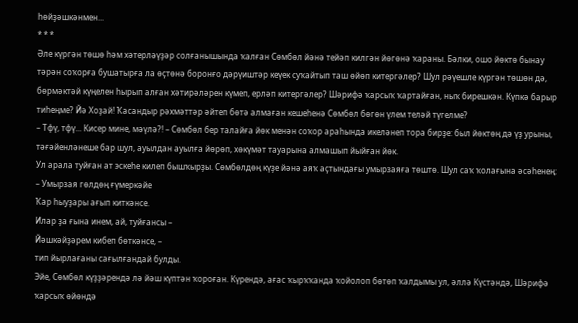һөйҙәшкәнмен...
* * *
Әле күргән төшө һәм хәтерләүҙәр солғанышында ҡалған Сөмбөл йәнә тейәп килгән йөгөнә ҡараны. Бәлки, ошо йөктө бынау тәрән соҡорға бушатырға ла өҫтөнә боронғо дәрүиштәр кеүек суҡайтып таш өйөп китергәлер? Шул рәүешле күргән төшөн дә, бөрмәктәй күңелен һырып алған хәтирәләрен күмеп, ерләп китергәлер? Шәрифә ҡарсыҡ ҡартайған, ныҡ бирешкән. Күпкә барыр тиһеңме? Йә Хоҙай! Ҡасандыр рәхмәттәр әйтеп бөтә алмаған кешеһенә Сөмбөл бөгөн үлем теләй түгелме?
– Тфү, тфү... Кисер мине, мәүлә?! – Сөмбөл бер талайға йөк менән соҡор араһында икеләнеп тора бирҙе: был йөктөң дә үҙ урыны, тәғәйенләнеше бар шул, ауылдан ауылға йөрөп, хөкүмәт тауарына алмашып йыйған йөк.
Ул арала туйған ат эскеһе килеп бышҡырҙы. Сөмбөлдөң күҙе йәнә аяҡ аҫтындағы умырзаяға төштө. Шул саҡ ҡолағына әсәһенең:
– Умырзая гөлдөң ғүмеркәйе
Ҡар һыуҙары ағып киткәнсе.
Илар ҙа ғына инем, ай, туйғансы –
Йәшкәйҙәрем кибеп бөткәнсе, –
тип йырлағаны сағылғандай булды.
Эйе, Сөмбөл күҙҙәрендә лә йәш күптән ҡороған. Күрендә, ағас ҡырҡҡанда ҡойолоп бөтөп ҡалдымы ул, әллә Күстәндә, Шәрифә ҡарсыҡ өйөндә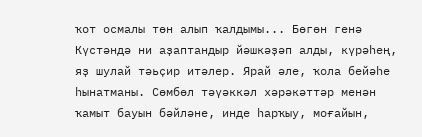ҡот осмалы төн алып ҡалдымы... Бөгөн генә Күстәндә ни аҙаптандыр йәшкәҙәп алды, күрәһең, яҙ шулай тәьҫир итәлер. Ярай әле, ҡола бейәһе һынатманы. Сөмбөл тәүәккәл хәрәкәттәр менән ҡамыт бауын бәйләне, инде һарҡыу, моғайын,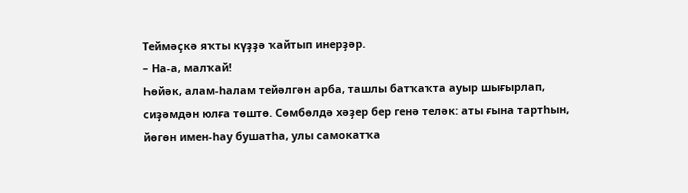Теймәҫкә яҡты күҙҙә ҡайтып инерҙәр.
– На-а, малҡай!
Һөйәк, алам-һалам тейәлгән арба, ташлы батҡаҡта ауыр шығырлап, сиҙәмдән юлға төштө. Сөмбөлдә хәҙер бер генә теләк: аты ғына тартһын, йөгөн имен-һау бушатһа, улы самокатҡа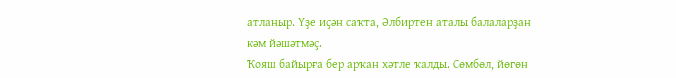атланыр. Үҙе иҫән саҡта, Әлбиртен аталы балаларҙан кәм йәшәтмәҫ.
Ҡояш байырға бер арҡан хәтле ҡалды. Сөмбөл, йөгөн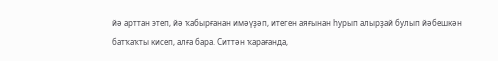йә арттан этеп, йә ҡабырғанан имәүҙәп, итеген аяғынан һурып алырҙай булып йәбешкән батҡаҡты кисеп, алға бара. Ситтән ҡарағанда,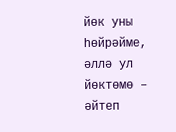йөк уны һөйрәйме, әллә ул йөктөмө – әйтеп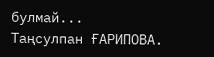булмай...
Таңсулпан ҒАРИПОВА.